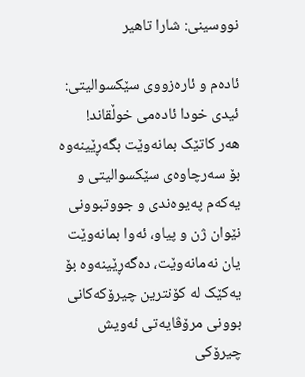نووسینی: شارا تاهیر

ئادەم و ئارەزووی سێکسوالیتی: ئیدی خودا ئادەمی خوڵقاند!
هەر کاتێک بمانەوێت بگەڕێینەوە بۆ سەرچاوەی سێکسوالیتی و یەکەم پەیوەندی و جووتبوونی نێوان ژن و پیاو، ئەوا بمانەوێت یان نەمانەوێت، دەگەڕێینەوە بۆ یەکێک لە کۆنترین چیرۆکەکانی بوونی مرۆڤایەتی ئەویش چیرۆکی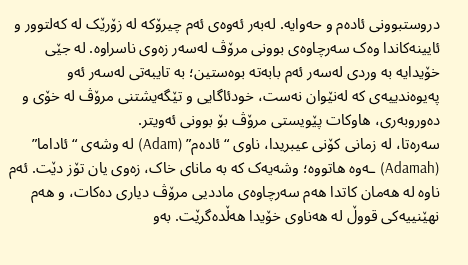دروستبوونی ئادەم و حەوایە. لەبەر ئەوەی ئەم چیرۆکە لە زۆرێک لە کەلتوور و ئایینەکاندا وەک سەرچاوەی بوونی مرۆڤ لەسەر زەوی ناسراوە. لە جێی خۆیدایە بە وردی لەسەر ئەم بابەتە بوەستین؛ بە تایبەتی لەسەر ئەو پەیوەندییەی کە لەنێوان نەست، خودئاگایی و تێگەیشتنی مرۆڤ لە خۆی و دەوروبەری، هاوکات پێویستی مرۆڤ بۆ بوونی ئەویتر.
سەرەتا، لە زمانی کۆنی عیبریدا، ناوی “ئادەم” (Adam) لە وشەی “ئاداما” (Adamah) ـەوە هاتووە؛ وشەیەک کە بە مانای خاک، زەوی یان تۆز دێت. ئەم ناوە لە هەمان کاتدا هەم سەرچاوەی ماددیی مرۆڤ دیاری دەکات، و هەم نهێنییەکی قووڵ لە هەناوی خۆیدا هەڵدەگرێت. بەو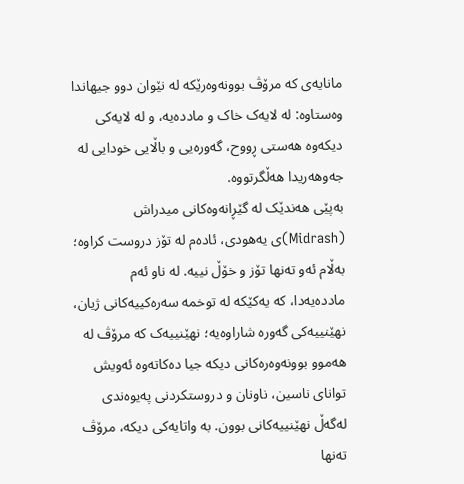مانایەی کە مرۆڤ بوونەوەرێکە لە نێوان دوو جیهاندا وەستاوە: لە لایەک خاک و ماددەیە، و لە لایەکی دیکەوە هەستی ڕووح، گەورەیی و باڵایی خودایی لە جەوهەریدا هەڵگرتووە.
بەپێی هەندێک لە گێڕانەوەکانی میدراش (Midrash)ی یەهودی، ئادەم لە تۆز دروست کراوە؛ بەڵام ئەو تەنها تۆز و خۆڵ نییە. لە ناو ئەم ماددەیەدا، کە یەکێکە لە توخمە سەرەکییەکانی ژیان، نهێنییەکی گەورە شاراوەیە؛ نهێنییەک کە مرۆڤ لە هەموو بوونەوەرەکانی دیکە جیا دەکاتەوە ئەویش توانای ناسین، ناونان و دروستکردنی پەیوەندی لەگەڵ نهێنییەکانی بوون. بە واتایەکی دیکە، مرۆڤ تەنها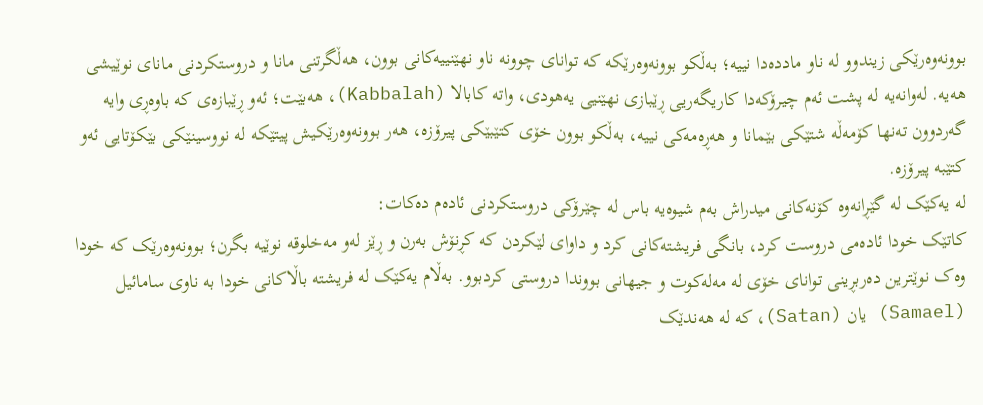بوونەوەرێکی زیندوو لە ناو ماددەدا نییە؛ بەڵکو بوونەوەرێکە کە توانای چوونە ناو نهێنییەکانی بوون، هەڵگرتنی مانا و دروستکردنی مانای نوێیشی هەیە. لەوانەیە لە پشت ئەم چیرۆکەدا کاریگەریی ڕێبازی نهێنیی یەهودی، واتە کابالا (Kabbalah)، هەبێت؛ ئەو ڕێبازەی کە باوەڕی وایە گەردوون تەنها کۆمەڵە شتێکی بێمانا و هەڕەمەکی نییە، بەڵکو بوون خۆی کتێبێکی پیرۆزە، هەر بوونەوەرێکیش پیتێکە لە نووسینێکی بێکۆتایی ئەو کتێبە پیرۆزە.
لە یەکێک لە گێڕانەوە کۆنەکانی میدراش بەم شیوەیە باس لە چێرۆکی دروستکردنی ئادەم دەکات:
کاتێک خودا ئادەمی دروست کرد، بانگی فریشتەکانی کرد و داوای لێکردن کە کڕنۆش بەرن و ڕێز لەو مەخلوقە نوێیە بگرن؛ بوونەوەرێک کە خودا وەک نوێترین دەربڕینی توانای خۆی لە مەلەکوت و جیهانی بووندا دروستی کردبوو. بەڵام یەکێک لە فریشتە باڵاکانی خودا بە ناوی سامائیل (Samael) یان (Satan)، کە لە هەندێک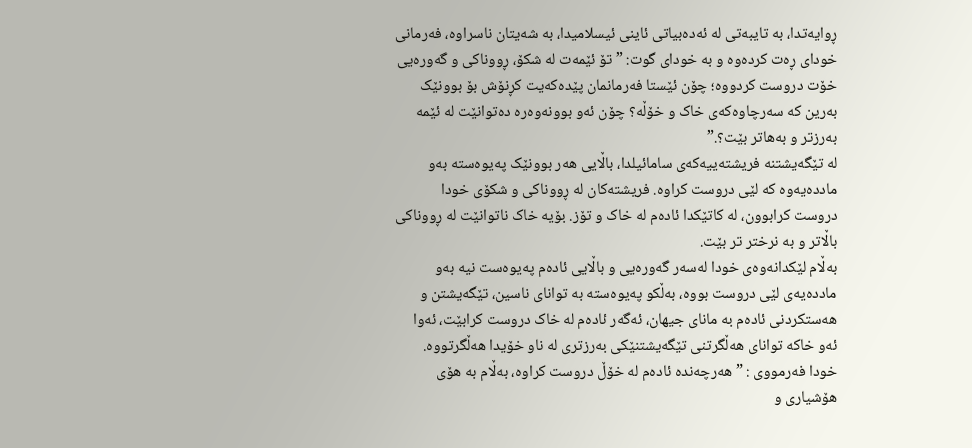ڕوایەتدا، بە تایبەتی لە ئەدەبیاتی ئاینی ئیسلامیدا، بە شەیتان ناسراوە، فەرمانی خودای ڕەت کردەوە و بە خودای گوت: ” تۆ ئێمەت لە شکۆ، ڕووناکی و گەورەیی خۆت دروست کردووە؛ چۆن ئێستا فەرمانمان پێدەکەیت کڕنۆش بۆ بوونێک بەرین کە سەرچاوەکەی خاک و خۆڵە؟ چۆن ئەو بوونەوەرە دەتوانێت لە ئێمە بەرزتر و بەهاتر بێت؟.”
لە تێگەیشتنە فریشتەییەکەی سامائیلدا، باڵایی هەر بوونێک پەیوەستە بەو ماددەیەوە کە لێی دروست کراوە. فریشتەکان لە ڕووناکی و شکۆی خودا دروست کرابوون، لە کاتێکدا ئادەم لە خاک و تۆز. بۆیە خاک ناتوانێت لە ڕووناکی باڵاتر و بە نرختر تر بێت.
بەڵام لێکدانەوەی خودا لەسەر گەورەیی و باڵایی ئادەم پەیوەست نیە بەو ماددەیەی لێی دروست بووە، بەڵکو پەیوەستە بە توانای ناسین، تێگەیشتن و هەستکردنی ئادەم بە مانای جیهان، ئەگەر ئادەم لە خاک دروست کرابێت، ئەوا ئەو خاکە توانای هەڵگرتنی تێگەیشتنێکی بەرزتری لە ناو خۆیدا هەڵگرتووە.
خودا فەرمووی : ” هەرچەندە ئادەم لە خۆڵ دروست کراوە، بەڵام بە هۆی هۆشیاری و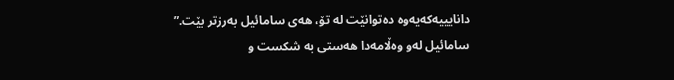دانایییەکەیەوە دەتوانێت لە تۆ، هەی سامائیل بەرزتر بێت.”
سامائیل لەو وەڵامەدا هەستی بە شکست و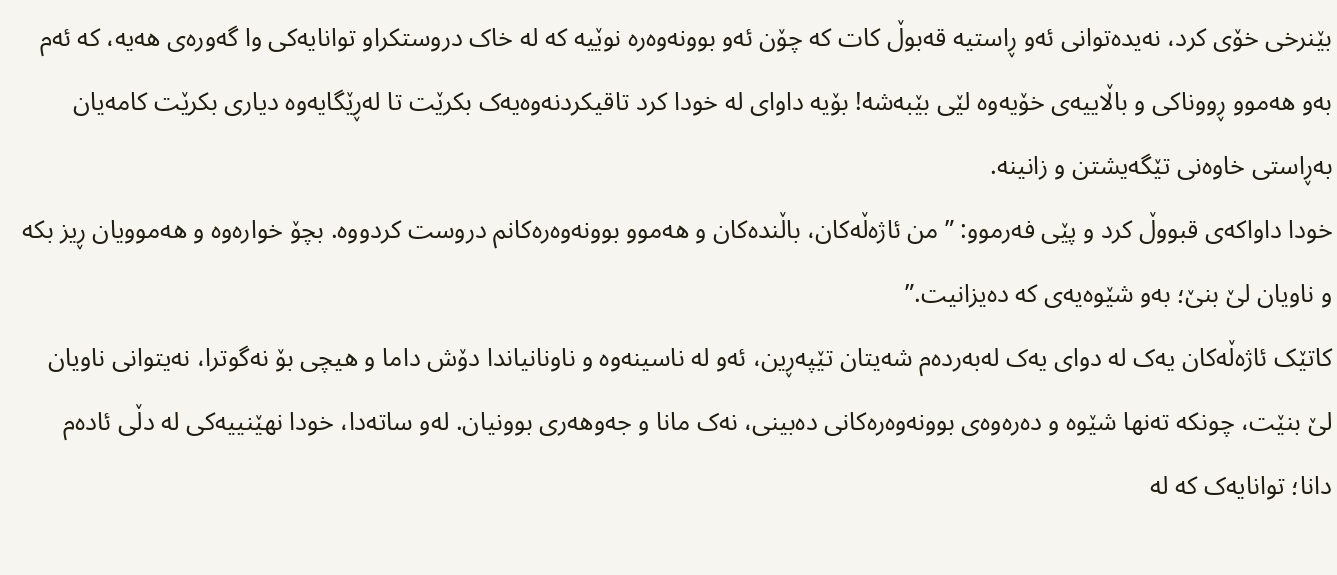بێنرخی خۆی کرد، نەیدەتوانی ئەو ڕاستیە قەبوڵ کات کە چۆن ئەو بوونەوەرە نوێیە کە لە خاک دروستکراو توانایەکی وا گەورەی هەیە، کە ئەم بەو هەموو ڕووناکی و باڵاییەی خۆیەوە لێی بێبەشە! بۆیە داوای لە خودا کرد تاقیکردنەوەیەک بکرێت تا لەڕێگایەوە دیاری بکرێت کامەیان بەڕاستی خاوەنی تێگەیشتن و زانینە.
خودا داواکەی قبووڵ کرد و پێی فەرموو: ” من ئاژەڵەکان، باڵندەکان و هەموو بوونەوەرەکانم دروست کردووە. بچۆ خوارەوە و هەموویان ڕیز بکە و ناویان لێ بنێ؛ بەو شێوەیەی کە دەیزانیت.”
کاتێک ئاژەڵەکان یەک لە دوای یەک لەبەردەم شەیتان تێپەڕین، ئەو لە ناسینەوە و ناونانیاندا دۆش داما و هیچی بۆ نەگوترا، نەیتوانی ناویان لێ بنێت، چونکە تەنها شێوە و دەرەوەی بوونەوەرەکانی دەبینی، نەک مانا و جەوهەری بوونیان. لەو ساتەدا، خودا نهێنییەکی لە دڵی ئادەم دانا؛ توانایەک کە لە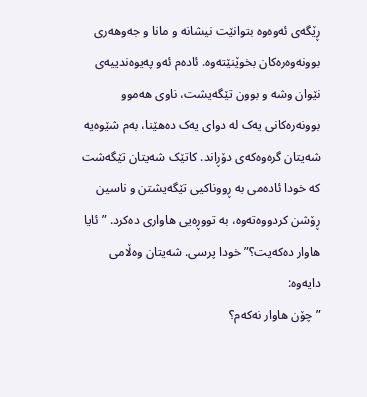ڕێگەی ئەوەوە بتوانێت نیشانە و مانا و جەوهەری بوونەوەرەکان بخوێنێتەوە. ئادەم ئەو پەیوەندییەی نێوان وشە و بوون تێگەیشت، ناوی هەموو بوونەرەکانی یەک لە دوای یەک دەهێنا، بەم شێوەیە شەیتان گرەوەکەی دۆڕاند. کاتێک شەیتان تێگەشت کە خودا ئادەمی بە ڕووناکیی تێگەیشتن و ناسین ڕۆشن کردووەتەوە، بە تووڕەیی هاواری دەکرد. ” ئایا هاوار دەکەیت؟” خودا پرسی. شەیتان وەڵامی دایەوە:
” چۆن هاوار نەکەم؟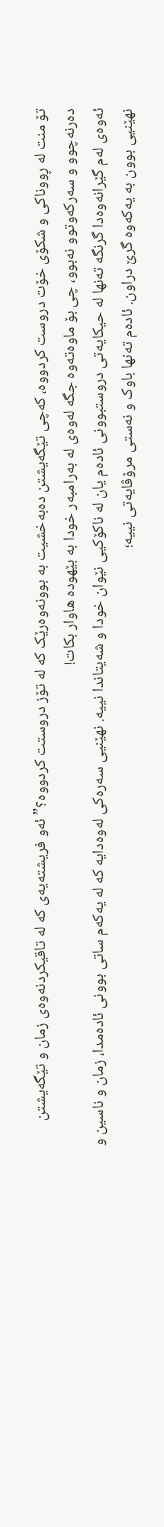تۆ منت لە ڕووناکی و شکۆی خۆت دروست کردووە، کەچی تێگەیشتن دەبەخشیت بە بوونەوەرێک کە لە تۆز دروستت کردووە؟” ئەو فریشتەیەی کە لە تاقیکردنەوەی زمان و تێگەیشتن دەرنەچوو و سەرکەوتوو نەبوو، چی بۆ ماوەتەوە جگە لەوەی لە بەرامبەر خودا بە بێهودە هاوار بکات!
ئەوەی لەم گێرانەوەدا گرنگە تەنها لە حیکایەتی دروستبوونی ئادەم یان لە ناکۆکیی نێوان خودا و شەیتاندا نییە. نهێنیی سەرەکی لەوەدایە کە لە یەکەم ساتی بوونی ئادەمدا، زمان و ناسین و نهێنیی بوون بە یەکەوە گرێ دراون. ئادەم تەنها باوک و نەستی مرۆڤایەتی نییە؛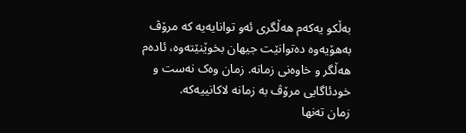بەڵکو یەکەم هەڵگری ئەو توانایەیە کە مرۆڤ بەهۆیەوە دەتوانێت جیهان بخوێنێتەوە، ئادەم هەڵگر و خاوەنی زمانە. زمان وەک نەست و خودئاگایی مرۆڤ بە زمانە لاکانییەکە.
زمان تەنها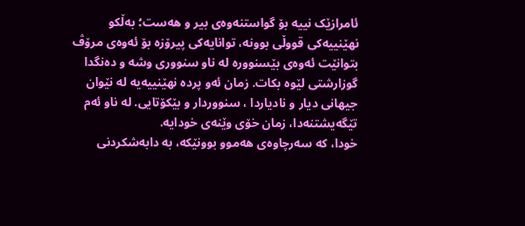ئامرازێک نییە بۆ گواستنەوەی بیر و هەست؛ بەڵکو نهێنییەکی قووڵی بوونە، توانایەکی پیرۆزە بۆ ئەوەی مرۆڤ بتوانێت ئەوەی بێسنوورە لە ناو سنووری وشە و دەنگدا گوزارشتی لێوە بکات. زمان ئەو پردە نهێنییەیە لە نێوان جیهانی دیار و نادیاردا ، سنووردار و بێکۆتایی. لە ناو ئەم تێگەیشتنەدا، زمان خۆی وێنەی خودایە.
خودا، کە سەرچاوەی هەموو بوونێکە، بە دابەشکردنی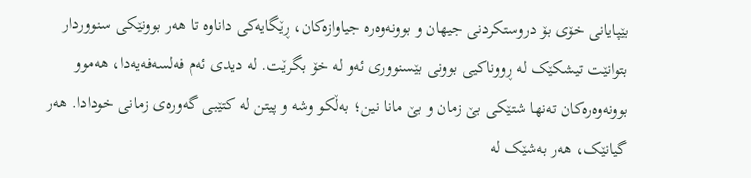بێپایانی خۆی بۆ دروستکردنی جیهان و بوونەوەرە جیاوازەکان، ڕێگایەکی داناوە تا هەر بوونێکی سنووردار بتوانێت تیشکێک لە ڕووناکیی بوونی بێسنووری ئەو لە خۆ بگرێت. لە دیدی ئەم فەلسەفەیەدا، هەموو بوونەوەرەکان تەنها شتێکی بێ زمان و بێ مانا نین؛ بەڵکو وشە و پیتن لە کتێبی گەورەی زمانی خودادا. هەر گیانێک، هەر بەشێک لە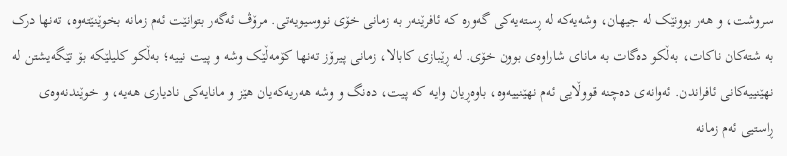سروشت، و هەر بوونێک لە جیهان، وشەیەکە لە ڕستەیەکی گەورە کە ئافرێنەر بە زمانی خۆی نووسیویەتی. مرۆڤ ئەگەر بتوانێت ئەم زمانە بخوێنێتەوە، تەنها درک بە شتەکان ناکات، بەڵکو دەگات بە مانای شاراوەی بوون خۆی. لە ڕێبازی کابالا، زمانی پیرۆز تەنها کۆمەڵێک وشە و پیت نییە؛ بەڵکو کلیلێکە بۆ تێگەیشتن لە نهێنییەکانی ئافراندن. ئەوانەی دەچنە قووڵایی ئەم نهێنییەوە، باوەڕیان وایە کە پیت، دەنگ و وشە هەریەکەیان هێز و مانایەکی نادیاری هەیە، و خوێندنەوەی ڕاستیی ئەم زمانە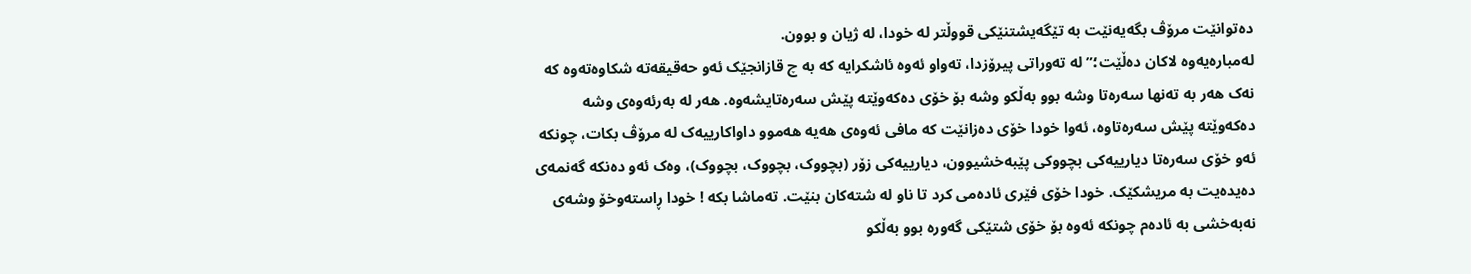دەتوانێت مرۆڤ بگەیەنێت بە تێگەیشتنێکی قووڵتر لە خودا، لە ژیان و بوون.
لەمبارەیەوە لاکان دەڵێت؛” لە تەوراتی پیرۆزدا، تەواو ئەوە ئاشکرایە کە بە چ قازانجێک ئەو حەقیقەتە شکاوەتەوە کە نەک هەر بە تەنها سەرەتا وشە بوو بەڵکو وشە بۆ خۆی دەکەوێتە پێش سەرەتایشەوە. هەر لە بەرئەوەی وشە دەکەوێتە پێش سەرەتاوە، ئەوا خودا خۆی دەزانێت کە مافی ئەوەی هەیە هەموو داواکارییەک لە مرۆڤ بکات، چونکە ئەو خۆی سەرەتا دیارییەکی بچووکی پێبەخشیوون، دیارییەکی زۆر (بچووک، بچووک، بچووک)، وەک ئەو دەنکە گەنمەی دەیدەیت بە مریشکێک. خودا خۆی فێری ئادەمی کرد تا ناو لە شتەکان بنێت. تەماشا بکە ! خودا ڕاستەوخۆ وشەی نەبەخشی بە ئادەم چونکە ئەوە بۆ خۆی شتێکی گەورە بوو بەڵکو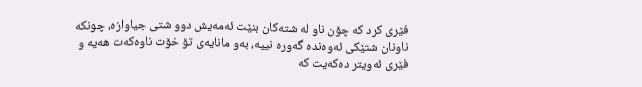فێری کرد کە چۆن ناو لە شتەکان بنێت ئەمەیش دوو شتی جیاوازە، چونکە ناونان شتێکی ئەوەندە گەورە نییە، بەو مانایەی تۆ خۆت ناوەکەت هەیە و فێری ئەویتر دەکەیت کە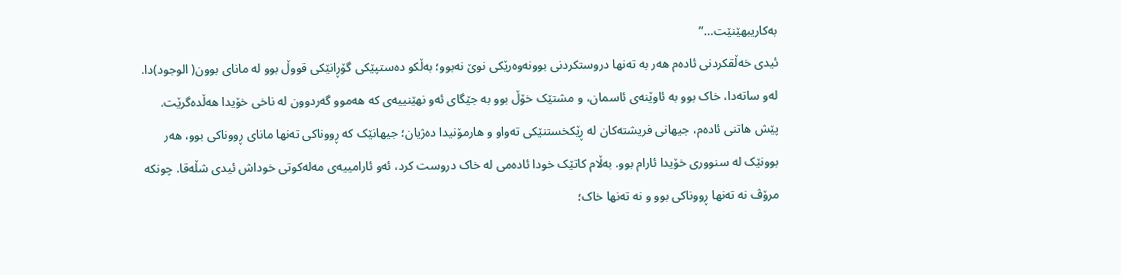بەکاریبهێنێت…”
ئیدی خەڵقکردنی ئادەم هەر بە تەنها دروستکردنی بوونەوەرێکی نوێ نەبوو؛ بەڵکو دەستپێکی گۆڕانێکی قووڵ بوو لە مانای بوون( الوجود)دا. لەو ساتەدا، خاک بوو بە ئاوێنەی ئاسمان، و مشتێک خۆڵ بوو بە جێگای ئەو نهێنییەی کە هەموو گەردوون لە ناخی خۆیدا هەڵدەگرێت.
پێش هاتنی ئادەم، جیهانی فریشتەکان لە ڕێکخستنێکی تەواو و هارمۆنیدا دەژیان؛ جیهانێک کە ڕووناکی تەنها مانای ڕووناکی بوو، هەر بوونێک لە سنووری خۆیدا ئارام بوو. بەڵام کاتێک خودا ئادەمی لە خاک دروست کرد، ئەو ئارامییەی مەلەکوتی خوداش ئیدی شڵەقا. چونکە مرۆڤ نە تەنها ڕووناکی بوو و نە تەنها خاک؛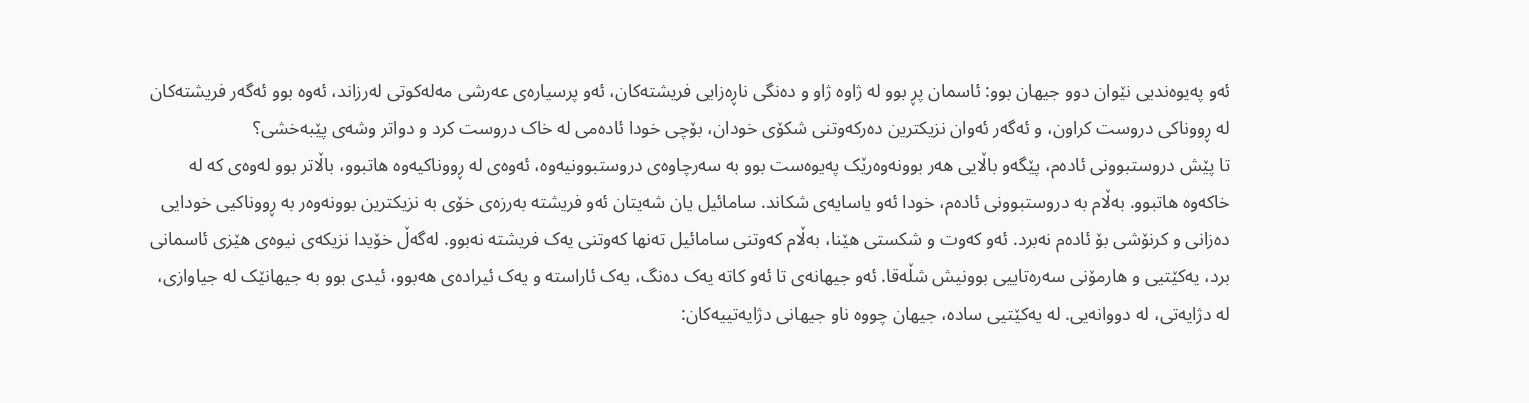ئەو پەیوەندیی نێوان دوو جیهان بوو: ئاسمان پڕ بوو لە ژاوە ژاو و دەنگی ناڕەزایی فریشتەکان، ئەو پرسیارەی عەرشی مەلەکوتی لەرزاند، ئەوە بوو ئەگەر فریشتەکان لە ڕووناکی دروست کراون، و ئەگەر ئەوان نزیکترین دەرکەوتنی شکۆی خودان، بۆچی خودا ئادەمی لە خاک دروست کرد و دواتر وشەی پێبەخشی؟
تا پێش دروستبوونی ئادەم، پێگەو باڵایی هەر بوونەوەرێک پەیوەست بوو بە سەرچاوەی دروستبوونیەوە، ئەوەی لە ڕووناکیەوە هاتبوو، باڵاتر بوو لەوەی کە لە خاکەوە هاتبوو. بەڵام بە دروستبوونی ئادەم، خودا ئەو یاسایەی شکاند. سامائیل یان شەیتان ئەو فریشتە بەرزەی خۆی بە نزیکترین بوونەوەر بە ڕووناکیی خودایی دەزانی و کرنۆشی بۆ ئادەم نەبرد. ئەو کەوت و شکستی هێنا، بەڵام کەوتنی سامائیل تەنها کەوتنی یەک فریشتە نەبوو. لەگەڵ خۆیدا نزیکەی نیوەی هێزی ئاسمانی برد، یەکێتیی و هارمۆنی سەرەتاییی بوونیش شڵەقا. ئەو جیهانەی تا ئەو کاتە یەک دەنگ، یەک ئاراستە و یەک ئیرادەی هەبوو، ئیدی بوو بە جیهانێک لە جیاوازی، لە دژایەتی، لە دووانەیی. لە یەکێتیی سادە، جیهان چووە ناو جیهانی دژایەتییەکان: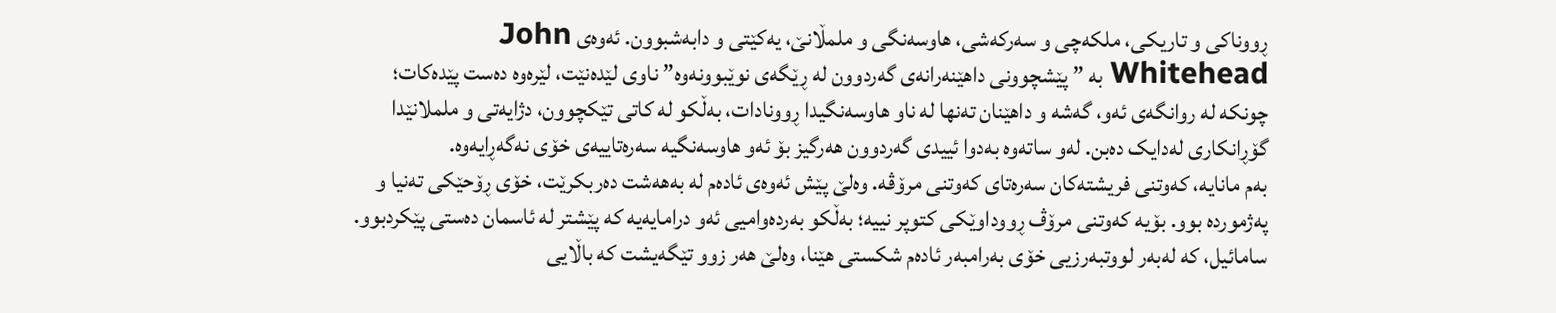ڕووناکی و تاریکی، ملکەچی و سەرکەشی، هاوسەنگی و ملمڵانێ، یەکێتی و دابەشبوون. ئەوەی John Whitehead بە ” پێشچوونی داهێنەرانەی گەردوون لە ڕێگەی نوێبوونەوە” ناوی لێدەنێت، لێرەوە دەست پێدەکات؛ چونکە لە روانگەی ئەو، گەشە و داهێنان تەنها لە ناو هاوسەنگیدا ڕوونادات، بەڵکو لە کاتی تێکچوون، دژایەتی و ململانێدا گۆڕانکاری لەدایک دەبن. لەو ساتەوە بەدوا ئییدی گەردوون هەرگیز بۆ ئەو هاوسەنگیە سەرەتاییەی خۆی نەگەڕایەوە.
بەم مانایە، کەوتنی فریشتەکان سەرەتای کەوتنی مرۆڤە. وەلێ پێش ئەوەی ئادەم لە بەهەشت دەربکرێت، خۆی ڕۆحێکی تەنیا و پەژموردە بوو. بۆیە کەوتنی مرۆڤ ڕووداوێکی کتوپر نییە؛ بەڵکو بەردەوامیی ئەو درامایەیە کە پێشتر لە ئاسمان دەستی پێکردبوو.
سامائیل، کە لەبەر لووتبەرزیی خۆی بەرامبەر ئادەم شکستی هێنا، وەلێ هەر زوو تێگەیشت کە باڵایی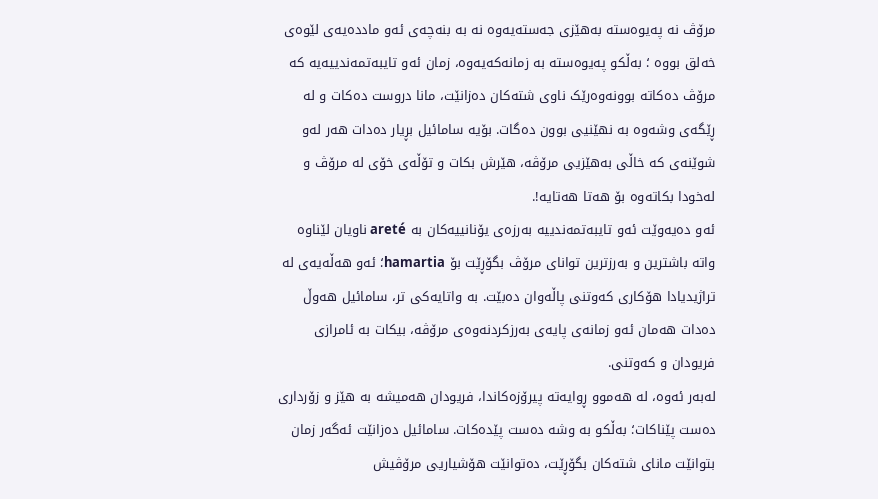مرۆڤ نە پەیوەستە بەهێزی جەستەیەوە نە بە بنەچەی ئەو ماددەیەی لێوەی خەلق بووە ؛ بەڵکو پەیوەستە بە زمانەکەیەوە، زمان ئەو تایبەتمەندییەیە کە مرۆڤ دەکاتە بوونەوەرێک ناوی شتەکان دەزانێت، مانا دروست دەکات و لە ڕێگەی وشەوە بە نهێنیی بوون دەگات. بۆیە سامائیل بڕیار دەدات هەر لەو شوێنەی کە خاڵی بەهێزیی مرۆڤە، هێرش بکات و تۆڵەی خۆی لە مرۆڤ و لەخودا بکاتەوە بۆ هەتا هەتایە!.
ئەو دەیەوێت ئەو تایبەتمەندییە بەرزەی یۆنانییەکان بە areté ناویان لێناوە واتە باشترین و بەرزترین توانای مرۆڤ بگۆڕێت بۆ hamartia؛ ئەو هەڵەیەی لە تراژیدیادا هۆکاری کەوتنی پاڵەوان دەبێت. بە واتایەکی تر، سامائیل هەوڵ دەدات هەمان ئەو زمانەی پایەی بەرزکردنەوەی مرۆڤە، بیکات بە ئامرازی فریودان و کەوتنی.
لەبەر ئەوە، لە هەموو ڕوایەتە پیرۆزەکاندا، فریودان هەمیشە بە هێز و زۆرداری دەست پێناکات؛ بەڵکو بە وشە دەست پێدەکات. سامائیل دەزانێت ئەگەر زمان بتوانێت مانای شتەکان بگۆڕێت، دەتوانێت هۆشیاریی مرۆڤیش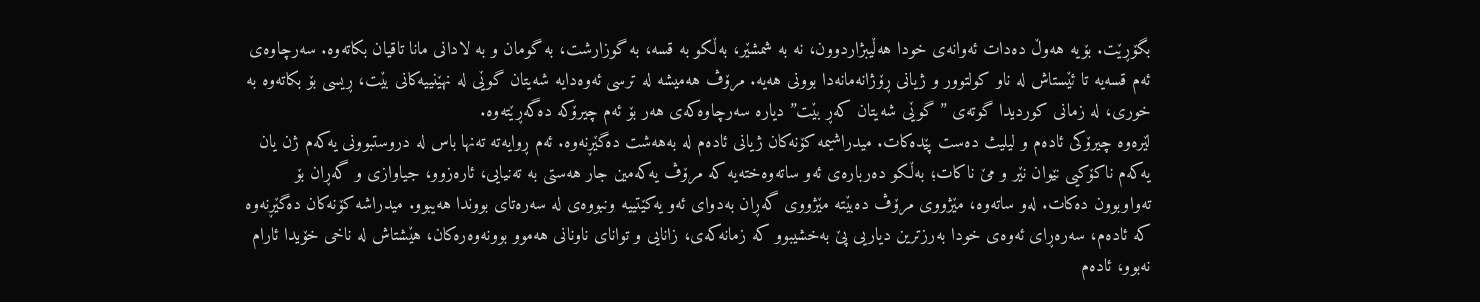بگۆڕێت. بۆیە هەوڵ دەدات ئەوانەی خودا هەڵیبژاردوون، نە بە شمشێر، بەڵکو بە قسە، بە گوزارشت، بە گومان و بە لادانی مانا تاقیان بکاتەوە. سەرچاوەی ئەم قسەیە تا ئێستاش لە ناو کولتوور و ژیانی ڕۆژانەمانەدا بوونی هەیە. مرۆڤ هەمیشە لە ترسی ئەوەدایە شەیتان گوێی لە نهێنییەکانی بێت، ڕیسی بۆ بکاتەوە بە خوری، لە زمانی کوردیدا گوتەی ” گوێی شەیتان کەڕ بێت” دیارە سەرچاوەکەی هەر بۆ ئەم چیرۆکە دەگەڕێتەوە.
لێرەوە چیرۆکی ئادەم و لیلیث دەست پێدەکات. میدراشیمە کۆنەکان ژیانی ئادەم لە بەهەشت دەگێڕنەوە. ئەم ڕوایەتە تەنها باس لە دروستبوونی یەکەم ژن یان یەکەم ناکۆکیی نێوان نێر و مێ ناکات؛ بەڵکو دەربارەی ئەو ساتەوەختەیە کە مرۆڤ یەکەمین جار هەستی بە تەنیایی، ئارەزوو، جیاوازی و گەڕان بۆ تەواوبوون دەکات. لەو ساتەوە، مێژووی مرۆڤ دەبێتە مێژووی گەڕان بەدوای ئەو یەکێتییە ونبووەی لە سەرەتای بووندا هەیبوو. میدراشە کۆنەکان دەگێڕنەوە کە ئادەم، سەرەڕای ئەوەی خودا بەرزترین دیاریی پێ بەخشیبوو کە زمانەکەی، زانایی و توانای ناونانی هەموو بوونەوەرەکان، هێشتاش لە ناخی خۆیدا ئارام نەبوو، ئادەم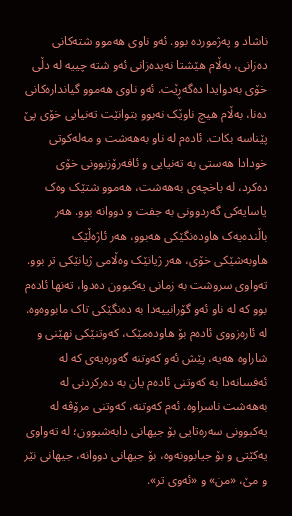ناشاد و پەژموردە بوو. ئەو ناوی هەموو شتەکانی دەزانی، بەڵام هێشتا نەیدەزانی ئەو شتە چییە لە دڵی خۆی بەدوایدا دەگەڕێت. ئەو ناوی هەموو گیاندارەکانی دەنا، بەڵام هیچ ناوێک نەبوو بتوانێت تەنیایی خۆی پێ پێناسە بکات. ئادەم لە ناو بەهەشت و مەلەکوتی خودادا هەستی بە تەنیایی و ئافەرۆزبوونی خۆی دەکرد، لە باخچەی بەهەشت، هەموو شتێک وەک یاسایەکی گەردوونی بە جفت و دووانە بوو. هەر باڵندەیەک هاودەنگێکی هەبوو، هەر ئاژەڵێک هاوبەشێکی خۆی، هەر ژیانێک وەڵامی ژیانێکی تر بوو. تەواوی سروشت بە زمانی یەکبوون دەدوا، تەنها ئادەم بوو کە لە ناو ئەو گۆرانییەدا بە دەنگێکی تاک مابووەوە.
لە ئارەزووی ئادەم بۆ هاودەمێک، کەوتنێکی نهێنی و شاراوە هەیە، پێش ئەو کەوتنە گەورەیەی کە لە ئەفسانەدا بە کەوتنی ئادەم یان بە دەرکردنی لە بەهەشت ناسراوە. ئەم کەوتنە، کەوتنی مرۆڤە لە یەکبوونی سەرەتایی بۆ جیهانی دابەشبوون؛ لە تەواوی یەکێتی و بۆ جیابوونەوە، بۆ جیهانی دووانە، جیهانی نێر و مێ، «من» و «ئەوی تر».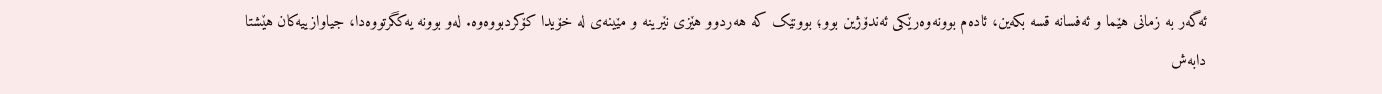ئەگەر بە زمانی هێما و ئەفسانە قسە بکەین، ئادەم بوونەوەرێکی ئەندۆژین بوو؛ بوونێک کە هەردوو هێزی نێرینە و مێینەی لە خۆیدا کۆکردبووەوە. لەو بوونە یەکگرتووەدا، جیاوازییەکان هێشتا دابەش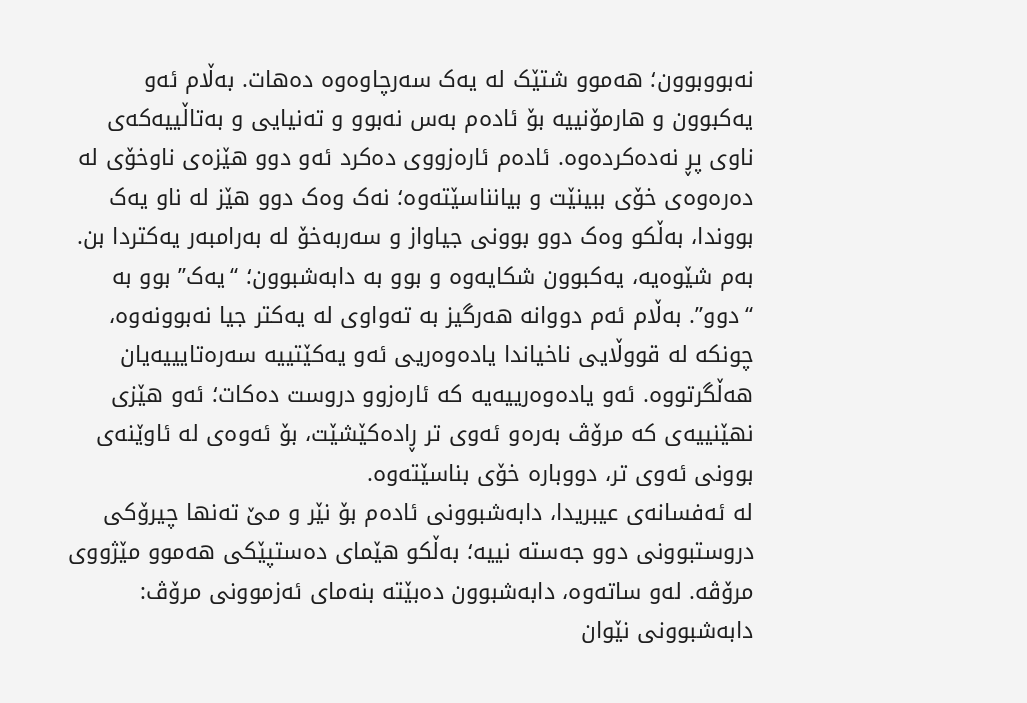نەبووبوون؛ هەموو شتێک لە یەک سەرچاوەوە دەهات. بەڵام ئەو یەکبوون و هارمۆنییە بۆ ئادەم بەس نەبوو و تەنیایی و بەتاڵییەکەی ناوی پڕ نەدەکردەوە. ئادەم ئارەزووی دەکرد ئەو دوو هێزەی ناوخۆی لە دەرەوەی خۆی ببینێت و بیانناسێتەوە؛ نەک وەک دوو هێز لە ناو یەک بووندا، بەڵکو وەک دوو بوونی جیاواز و سەربەخۆ لە بەرامبەر یەکتردا بن.
بەم شێوەیە، یەکبوون شکایەوە و بوو بە دابەشبوون؛ “یەک” بوو بە “دوو”. بەڵام ئەم دووانە هەرگیز بە تەواوی لە یەکتر جیا نەبوونەوە، چونکە لە قووڵایی ناخیاندا یادەوەریی ئەو یەکێتییە سەرەتایییەیان هەڵگرتووە. ئەو یادەوەرییەیە کە ئارەزوو دروست دەکات؛ ئەو هێزی نهێنییەی کە مرۆڤ بەرەو ئەوی تر ڕادەکێشێت، بۆ ئەوەی لە ئاوێنەی بوونی ئەوی تر، دووبارە خۆی بناسێتەوە.
لە ئەفسانەی عیبریدا، دابەشبوونی ئادەم بۆ نێر و مێ تەنها چیرۆکی دروستبوونی دوو جەستە نییە؛ بەڵکو هێمای دەستپێکی هەموو مێژووی مرۆڤە. لەو ساتەوە، دابەشبوون دەبێتە بنەمای ئەزموونی مرۆڤ: دابەشبوونی نێوان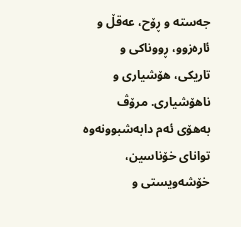جەستە و ڕۆح، عەقڵ و ئارەزوو، ڕووناکی و تاریکی، هۆشیاری و ناهۆشیاری. مرۆڤ بەهۆی ئەم دابەشبوونەوە توانای خۆناسین، خۆشەویستی و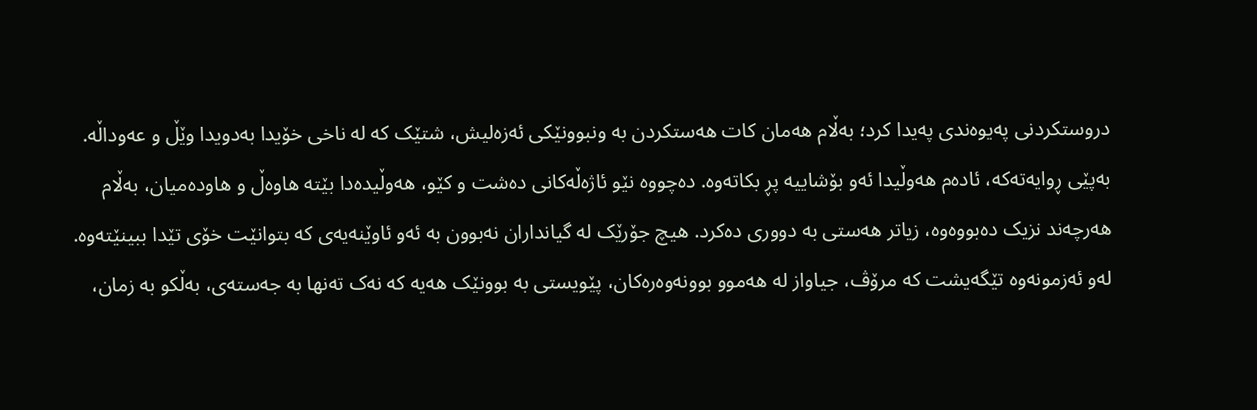دروستکردنی پەیوەندی پەیدا کرد؛ بەڵام هەمان کات هەستکردن بە ونبوونێکی ئەزەلیش، شتێک کە لە ناخی خۆیدا بەدویدا وێڵ و عەوداڵە.
بەپێی ڕوایەتەکە، ئادەم هەوڵیدا ئەو بۆشاییە پڕ بکاتەوە. دەچووە نێو ئاژەڵەکانی دەشت و کێو، هەوڵیدەدا بێتە هاوەڵ و هاودەمیان، بەڵام هەرچەند نزیک دەبووەوە، زیاتر هەستی بە دووری دەکرد. هیچ جۆرێک لە گیانداران نەبوون بە ئەو ئاوێنەیەی کە بتوانێت خۆی تێدا ببینێتەوە. لەو ئەزمونەوە تێگەیشت کە مرۆڤ، جیاواز لە هەموو بوونەوەرەکان، پێویستی بە بوونێک هەیە کە نەک تەنها بە جەستەی، بەڵکو بە زمان،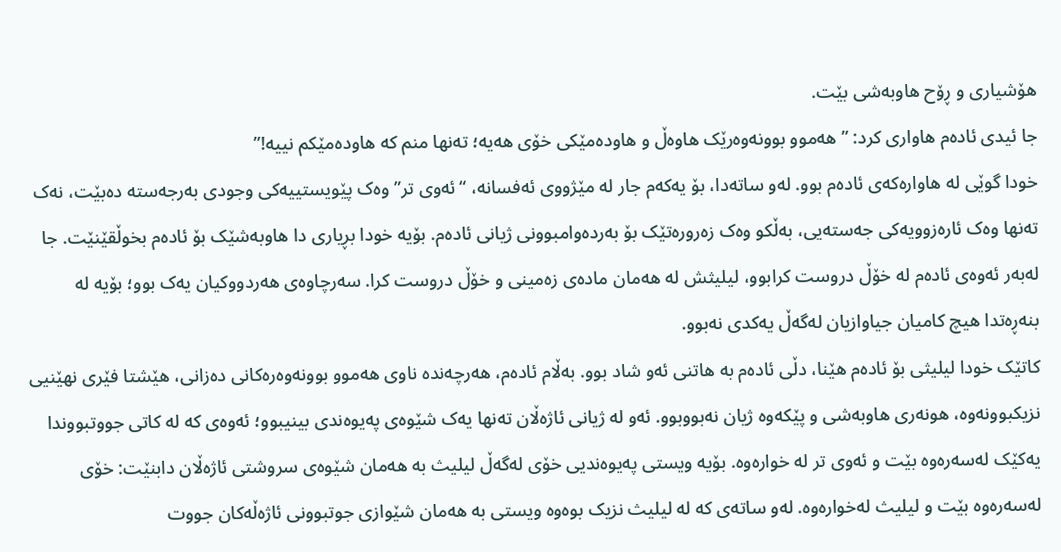هۆشیاری و ڕۆح هاوبەشی بێت.
جا ئیدی ئادەم هاواری کرد: ” هەموو بوونەوەرێک هاوەڵ و هاودەمێکی خۆی هەیە؛ تەنها منم کە هاودەمێکم نییە!”
خودا گوێی لە هاوارەکەی ئادەم بوو. لەو ساتەدا، بۆ یەکەم جار لە مێژووی ئەفسانە، “ئەوی تر” وەک پێویستییەکی وجودی بەرجەستە دەبێت، نەک تەنها وەک ئارەزوویەکی جەستەیی، بەڵکو وەک زەرورەتێک بۆ بەردەوامبوونی ژیانی ئادەم. بۆیە خودا بڕیاری دا هاوبەشێک بۆ ئادەم بخوڵقێنێت. جا لەبەر ئەوەی ئادەم لە خۆڵ دروست کرابوو، لیلیثش لە هەمان مادەی زەمینی و خۆڵ دروست کرا. سەرچاوەی هەردووکیان یەک بوو؛ بۆیە لە بنەڕەتدا هیچ کامیان جیاوازیان لەگەڵ یەکدی نەبوو.
کاتێک خودا لیلیثی بۆ ئادەم هێنا، دڵی ئادەم بە هاتنی ئەو شاد بوو. بەڵام ئادەم، هەرچەندە ناوی هەموو بوونەوەرەکانی دەزانی، هێشتا فێری نهێنیی نزیکبوونەوە، هونەری هاوبەشی و پێکەوە ژیان نەبووبوو. ئەو لە ژیانی ئاژەڵان تەنها یەک شێوەی پەیوەندی بینیبوو؛ ئەوەی کە لە کاتی جووتبووندا یەکێک لەسەرەوە بێت و ئەوی تر لە خوارەوە. بۆیە ویستی پەیوەندیی خۆی لەگەڵ لیلیث بە هەمان شێوەی سروشتی ئاژەڵان دابنێت: خۆی لەسەرەوە بێت و لیلیث لەخوارەوە. لەو ساتەی کە لە لیلیث نزیک بوەوە ویستی بە هەمان شێوازی جوتبوونی ئاژەڵەکان جووت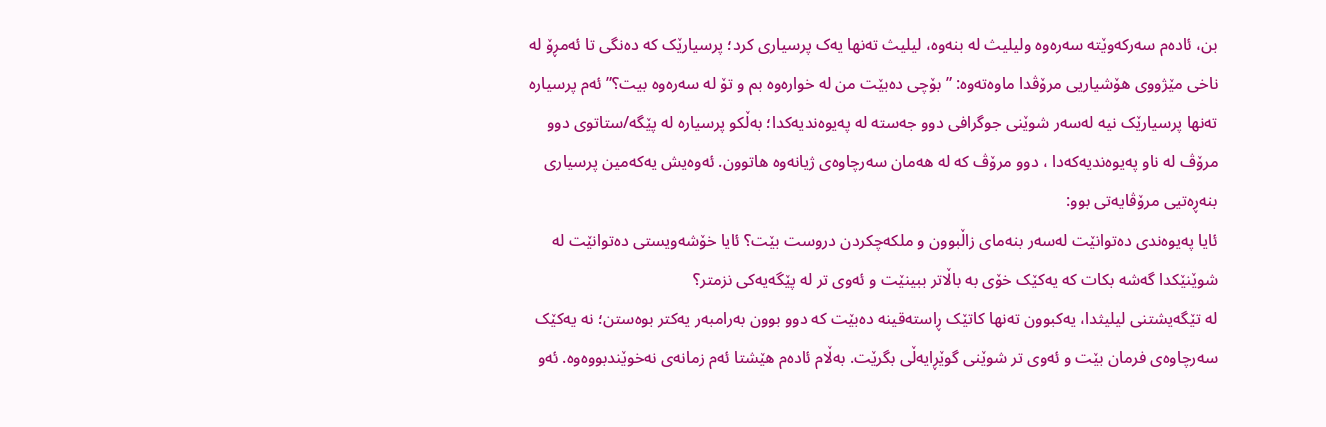بن، ئادەم سەرکەوێتە سەرەوە ولیلیث لە بنەوە، لیلیث تەنها یەک پرسیاری کرد؛ پرسیارێک کە دەنگی تا ئەمڕۆ لە ناخی مێژووی هۆشیاریی مرۆڤدا ماوەتەوە: ” بۆچی دەبێت من لە خوارەوە بم و تۆ لە سەرەوە بیت؟” ئەم پرسیارە تەنها پرسیارێک نیە لەسەر شوێنی جوگرافی دوو جەستە لە پەیوەندیەکدا؛ بەڵکو پرسیارە لە پێگە/ستاتوی دوو مرۆڤ لە ناو پەیوەندیەکەدا ، دوو مرۆڤ کە لە هەمان سەرچاوەی ژیانەوە هاتوون. ئەوەیش یەکەمین پرسیاری بنەڕەتیی مرۆڤایەتی بوو:
ئایا پەیوەندی دەتوانێت لەسەر بنەمای زاڵبوون و ملکەچکردن دروست بێت؟ ئایا خۆشەویستی دەتوانێت لە شوێنێکدا گەشە بکات کە یەکێک خۆی بە باڵاتر ببینێت و ئەوی تر لە پێگەیەکی نزمتر؟
لە تێگەیشتنی لیلیثدا، یەکبوون تەنها کاتێک ڕاستەقینە دەبێت کە دوو بوون بەرامبەر یەکتر بوەستن؛ نە یەکێک سەرچاوەی فرمان بێت و ئەوی تر شوێنی گوێڕایەڵی بگرێت. بەڵام ئادەم هێشتا ئەم زمانەی نەخوێندبووەوە. ئەو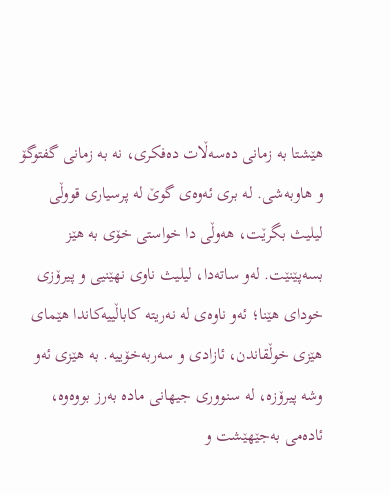هێشتا بە زمانی دەسەڵات دەفکری، نە بە زمانی گفتوگۆ و هاوبەشی. لە بری ئەوەی گوێ لە پرسیاری قووڵی لیلیث بگرێت، هەوڵی دا خواستی خۆی بە هێز بسەپێنێت. لەو ساتەدا، لیلیث ناوی نهێنیی و پیرۆزی خودای هێنا؛ ئەو ناوەی لە نەریتە کاباڵییەکاندا هێمای هێزی خوڵقاندن، ئازادی و سەربەخۆییە. بە هێزی ئەو وشە پیرۆزە، لە سنووری جیهانی مادە بەرز بووەوە، ئادەمی بەجێهێشت و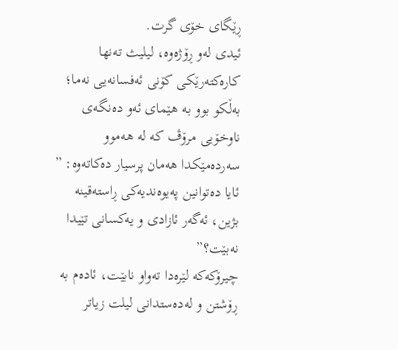ڕێگای خۆی گرت.
ئیدی لەو ڕۆژەوە، لیلیث تەنها کارەکتەرێکی کۆنی ئەفسانەیی نەما؛ بەڵکو بوو بە هێمای ئەو دەنگەی ناوخۆیی مرۆڤ کە لە هەموو سەردەمێکدا هەمان پرسیار دەکاتەوە: ” ئایا دەتوانین پەیوەندیەکی ڕاستەقینە بژین، ئەگەر ئازادی و یەکسانی تێیدا نەبێت؟”
چیرۆکەکە لێرەدا تەواو نابێت، ئادەم بە ڕۆشتن و لەدەستدانی لیلت زیاتر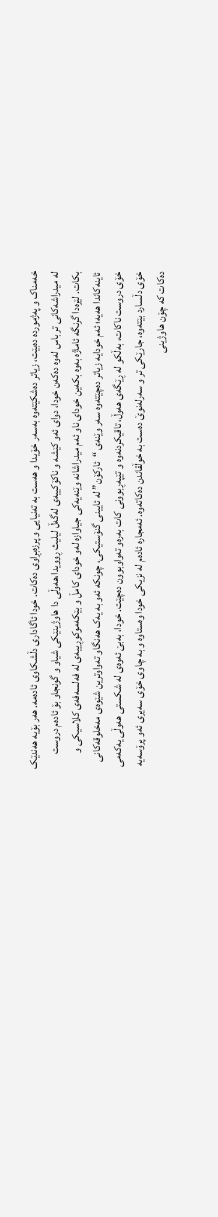خەمناک و پەژموردە دەبێت، زیاتر دەشکێتەوە بەسەر خۆیدا و هەست بە تەنیایی و پرزەبڕاوی دەکات. خودا ئاگاداری دڵشکاوی ئادەمە. هەر بۆیە هەندێک لە میدراشەکانی تر باس لەوە دەکەن خودا، دوای ئەو کێشە و ناکۆکییەی لەگەڵ لیلیث ڕوویدا،هەوڵی دا هاوژینێکی شیاو و گونجاو بۆ ئادەم دروست بکات. لێرەدا گرنگە ئاماژە بەوە بکەین خودای ناو ئەم میدراشانە وێنەیەکی جیاوازە لەو خودای کامڵ و بێکەموکوڕییەی لە فەلسەفەی کلاسیکی و ئاینەکاندا هەیە؛ ئەم خودایە زیاتر دەچێتەوە سەر وێنەی “ئارکۆن” لە ئایینی گنۆستیکی، چونکە ئەو بە یەک هەنگاو تەواوترین شێوەی مەخلوقەکانی خۆی دروست ناکات، بەڵکو لە ڕێگەی هەوڵ، تاقیکردنەوە و تێپەڕبوونی کات بەرەو تەواوبوون دەچێت. خودا، بەبێ ئەوەی لە شکستی هەوڵی یەکەمی خۆی دڵسارد بێتەوە، جارێکی تر و سەرلەنوێ دەست بە خوڵقاندن دەکاتەوە. ئەمجارە ئادەم لە نزیکی خودا وەستاوە و بە چاوی خۆی سەیری ئەو پرۆسەیە دەکات کە چۆن هاوژینی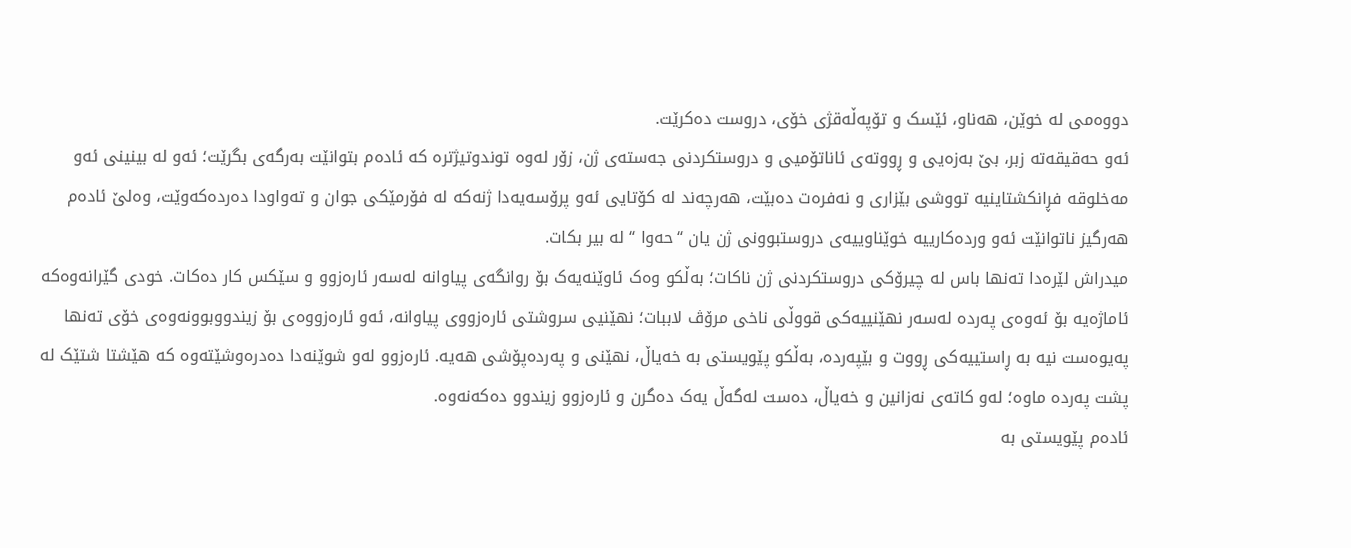دووەمی لە خوێن، هەناو، ئێسک و تۆپەڵەقژی خۆی، دروست دەکرێت.
ئەو حەقیقەتە زبر، بێ بەزەیی و ڕووتەی ئاناتۆمیی و دروستکردنی جەستەی ژن، زۆر لەوە توندوتیژترە کە ئادەم بتوانێت بەرگەی بگرێت؛ ئەو لە بینینی ئەو مەخلوقە فڕانکشتاینیە تووشی بێزاری و نەفرەت دەبێت، هەرچەند لە کۆتایی ئەو پرۆسەیەدا ژنەکە لە فۆرمێکی جوان و تەواودا دەردەکەوێت، وەلێ ئادەم هەرگیز ناتوانێت ئەو وردەکارییە خوێناوییەی دروستبوونی ژن یان “حەوا “ لە بیر بکات.
میدراش لێرەدا تەنها باس لە چیرۆکی دروستکردنی ژن ناکات؛ بەڵکو وەک ئاوێنەیەک بۆ روانگەی پیاوانە لەسەر ئارەزوو و سێکس کار دەکات. خودی گێرانەوەکە ئاماژەیە بۆ ئەوەی پەردە لەسەر نهێنییەکی قووڵی ناخی مرۆڤ لاببات؛ نهێنیی سروشتی ئارەزووی پیاوانە، ئەو ئارەزووەی بۆ زیندووبوونەوەی خۆی تەنها پەیوەست نیە بە ڕاستییەکی ڕووت و بێپەردە، بەڵکو پێویستی بە خەیاڵ، نهێنی و پەردەپۆشی هەیە. ئارەزوو لەو شوێنەدا دەدرەوشێتەوە کە هێشتا شتێک لە پشت پەردە ماوە؛ لەو کاتەی نەزانین و خەیاڵ، دەست لەگەڵ یەک دەگرن و ئارەزوو زیندوو دەکەنەوە.
ئادەم پێویستی بە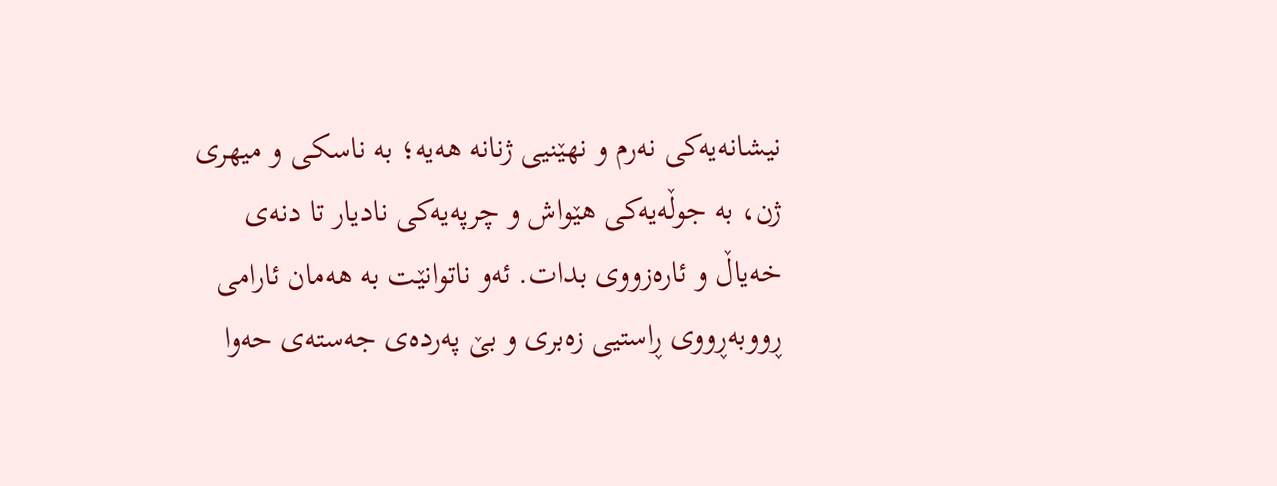نیشانەیەکی نەرم و نهێنیی ژنانە هەیە؛ بە ناسکی و میهری ژن، بە جوڵەیەکی هێواش و چرپەیەکی نادیار تا دنەی خەیاڵ و ئارەزووی بدات. ئەو ناتوانێت بە هەمان ئارامی ڕووبەڕووی ڕاستیی زەبری و بێ پەردەی جەستەی حەوا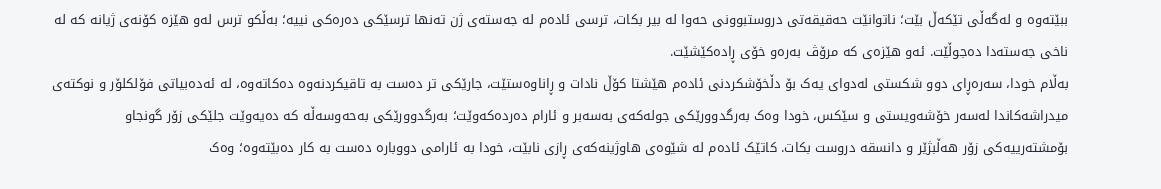ببێتەوە و لەگەڵی تێکەڵ بێت؛ ناتوانێت حەقیقەتی دروستبوونی حەوا لە بیر بکات، ترسی ئادەم لە جەستەی ژن تەنها ترسێکی دەرەکی نییە؛ بەڵکو ترس لەو هێزە کۆنەی ژیانە کە لە ناخی جەستەدا دەجوڵێت. ئەو هێزەی کە مرۆڤ بەرەو خۆی ڕادەکێشێت.
بەڵام خودا، سەرەڕای دوو شکستی لەدوای یەک بۆ دڵخۆشکردنی ئادەم هێشتا کۆڵ نادات و ڕاناوەستێت، جارێکی تر دەست بە تاقیکردنەوە دەکاتەوە، لە ئەدەبیاتی فۆلکلۆر و نوکتەی میدراشەکاندا لەسەر خۆشەویستی و سێکس، خودا وەک بەرگدوورێکی جولەکەی بەسەبر و ئارام دەردەکەوێت؛ بەرگدوورێکی بەحەوسەڵە کە دەیەوێت جلێکی زۆر گونجاو بۆمشتەرییەکی زۆر هەڵبژێر و دانسقە دروست بکات. کاتێک ئادەم لە شێوەی هاوژینەکەی ڕازی نابێت، خودا بە ئارامی دووبارە دەست بە کار دەبێتەوە؛ وەک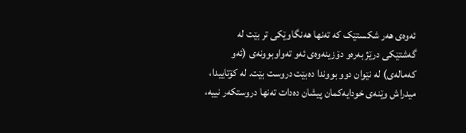ئەوەی هەر شکستێک کە تەنها هەنگاوێکی تر بێت لە گەشتێکی درێژ بەرەو دۆزینەوەی ئەو تەواوبوونەی (ئەو کەمالەی) لە نێوان دوو بووندا دەبێت دروست بێت. لە کۆتاییدا، میدراش وێنەی خودایەکمان پیشان دەدات تەنها دروستکەر نییە،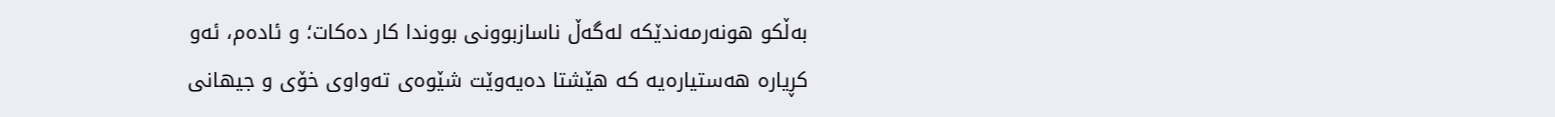بەڵکو هونەرمەندێکە لەگەڵ ناسازبوونی بووندا کار دەکات؛ و ئادەم، ئەو کڕیارە هەستیارەیە کە هێشتا دەیەوێت شێوەی تەواوی خۆی و جیهانی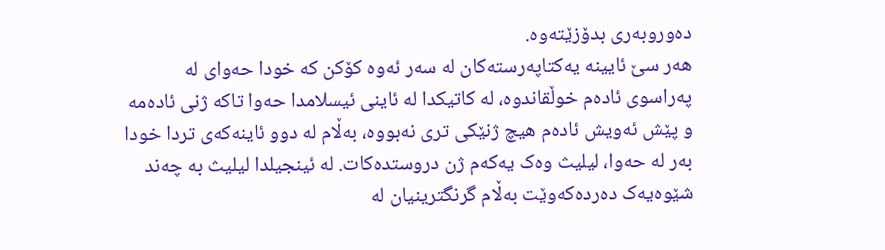دەوروبەری بدۆزێتەوە.
هەر سێ ئایینە یەکتاپەرستەکان لە سەر ئەوە کۆکن کە خودا حەوای لە پەراسوی ئادەم خوڵقاندوە، لە کاتیکدا لە ئاینی ئیسلامدا حەوا تاکە ژنی ئادەمە و پێش ئەویش ئادەم هیچ ژنێکی تری نەبووە، بەڵام لە دوو ئاینەکەی تردا خودا بەر لە حەوا، لیلیث وەک یەکەم ژن دروستدەکات. لە ئینجیلدا لیلیث بە چەند شێوەیەک دەردەکەوێت بەڵام گرنگترینیان لە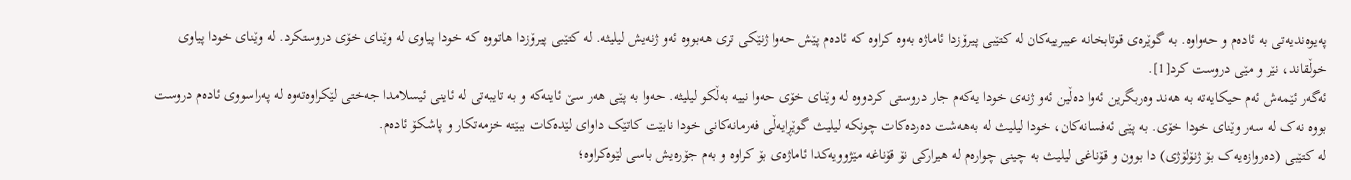پەیوەندیەتی بە ئادەم و حەواوە. بە گوێرەی قوتابخانە عیبرییەکان لە کتێبی پیرۆزدا ئاماژە بەوە کراوە کە ئادەم پێش حەوا ژنێکی تری هەبووە ئەو ژنەیش لیلیثە. لە کتێبی پیرۆزدا هاتووە کە خودا پیاوی لە وێنای خۆی دروستکرد. لە وێنای خودا پیاوی خوڵقاند، نێر و مێی دروست کرد[1].
ئەگەر ئێمەش ئەم حیکایەتە بە هەند وەربگرین ئەوا دەڵین ئەو ژنەی خودا یەکەم جار دروستی کردووە لە وێنای خۆی حەوا نییە بەڵکو لیلیثە. حەوا بە پێی هەر سێ ئاینەکە و بە تایبەتی لە ئاینی ئیسلامدا جەختی لێکراوەتەوە لە پەراسووی ئادەم دروست بووە نەک لە سەر وێنای خودا خۆی. بە پێی ئەفسانەکان، خودا لیلیث لە بەهەشت دەردەکات چونکە لیلیث گوێڕایەڵی فەرمانەکانی خودا نابێت کاتێک داوای لێدەکات ببێتە خزمەتکار و پاشکۆ ئادەم.
لە کتێبی (دەروازەیەک بۆ ژنۆلۆژی) دا بوون و قۆناغی لیلیث بە چینی چوارەم لە هیرارکی نۆ قۆناغە مێژوویەکدا ئاماژەی بۆ کراوە و بەم جۆرەیش باسی لێوەکراوە؛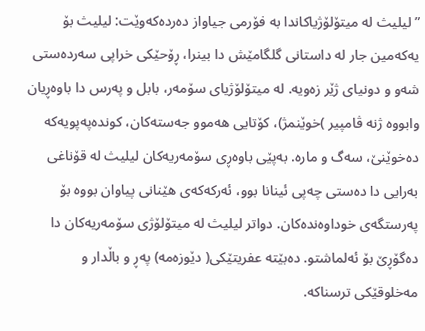” لیلیث لە میتۆلۆژیاکاندا بە فۆرمی جیاواز دەردەکەوێت: لیلیث بۆ یەکەمین جار لە داستانی گلگامێش دا بینرا، ڕۆحێکی خراپی سەردەستی شەو و دونیای ژێر زەویە. لە میتۆلۆژیای سۆمەر، بابل و پەرس دا باوەڕیان وابووە ژنە ڤامپیر )خوێنمژ)، کۆتایی هەموو جەستەکان، کوندەپەپویەکە دەخوێنێ، سەگ و مارە. بەپێی باوەڕی سۆمەریەکان لیلیث لە قۆناغی بەرایی دا دەستی چەپی ئینانا بوو، ئەرکەکەی هێنانی پیاوان بووە بۆ پەرستگەی خوداوەندەکان. دواتر لیلیث لە میتۆلۆژی سۆمەریەکان دا دەگۆڕێ بۆ ئەلماشتو. دەبێتە عفریتێکی( دێوزەمە) پەڕ و باڵدار و مەخلوقێکی ترسناکە.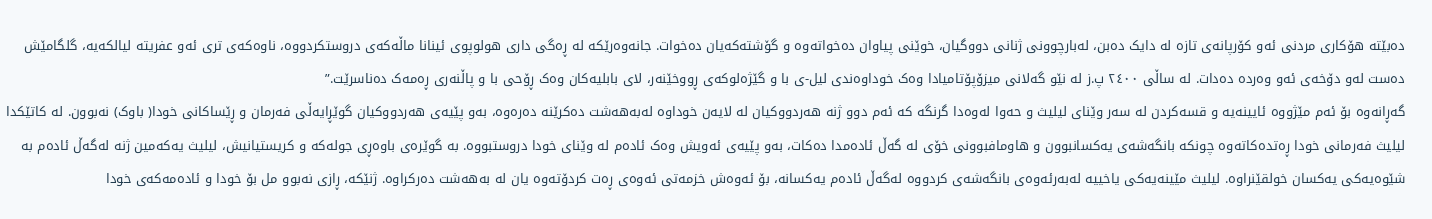دەبێتە هۆکاری مردنی ئەو کۆرپانەی تازە لە دایک دەبن، لەبارچوونی ژنانی دووگیان، خوێنی پیاوان دەخواتەوە و گۆشتەکەیان دەخوات. جانەوەرێکە لە ڕەگی داری هولوپوی ئینانا ماڵەکەی دروستکردووە، ناوەکەی تری ئەو عفریتە لیالکەیە، گلگامێش دەست لەو دۆخەی ئەو وەردە دەدات. لە ساڵی ٢٤٠٠ پ.ز لە نێو گەلانی میزۆپۆتامیادا وەک خوداوەندی لیل-ی با و گێژەلوکەی ڕووخێنەر، لای بابلیەکان وەک ڕۆحی با و پاڵنەری ڕەمەک دەناسرێت.”
گەڕانەوە بۆ ئەم مێژووە ئایینەیە و قسەکردن لە سەر وێنای لیلیث و حەوا لەوەدا گرنگە کە ئەم دوو ژنە هەردووکیان لە لایەن خوداوە لەبەهەشت دەکرێنە دەرەوە، بەو پێیەی هەردووکیان گوێڕایەڵی فەرمان و ڕێساکانی خودا( باوک) نەبوون. لە کاتێکدا لیلیث فەرمانی خودا ڕەتدەکاتەوە چونکە بانگەشەی یەکسانبوون و هاومافبوونی خۆی لە گەڵ ئادەمدا دەکات، بەو پێیەی ئەویش وەک ئادەم لە وێنای خودا دروستبووە. بە گوێرەی باوەڕی جولەکە و کریستیانیش، لیلیث یەکەمین ژنە لەگەڵ ئادەم بە شێوەیەکی یەکسان خولقێنراوە. لیلیث مێینەیەکی یاخییە لەبەرئەوەی بانگەشەی کردووە لەگەڵ ئادەم یەکسانە، بۆ ئەوەش خزمەتی ئەوەی ڕەت کردۆتەوە یان لە بەهەشت دەرکراوە. ژنێکە، ڕازی نەبوو مل بۆ خودا و ئادەمەکەی خودا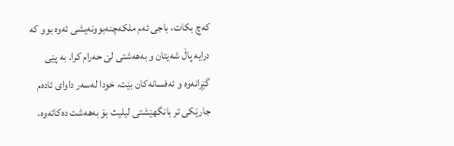کەچ بکات، باجی ئەم ملکەچنەبوونەیشی ئەوە بوو کە درایە پاڵ شەیتان و بەهەشتی لێ حەرام کرا. بە پێی گێڕانەوە و ئەفسانەکان بێت، خودا لەسەر داوای ئادەم جارێکی تر بانگهێشتی لیلیث بۆ بەهەشت دەکاتەوە،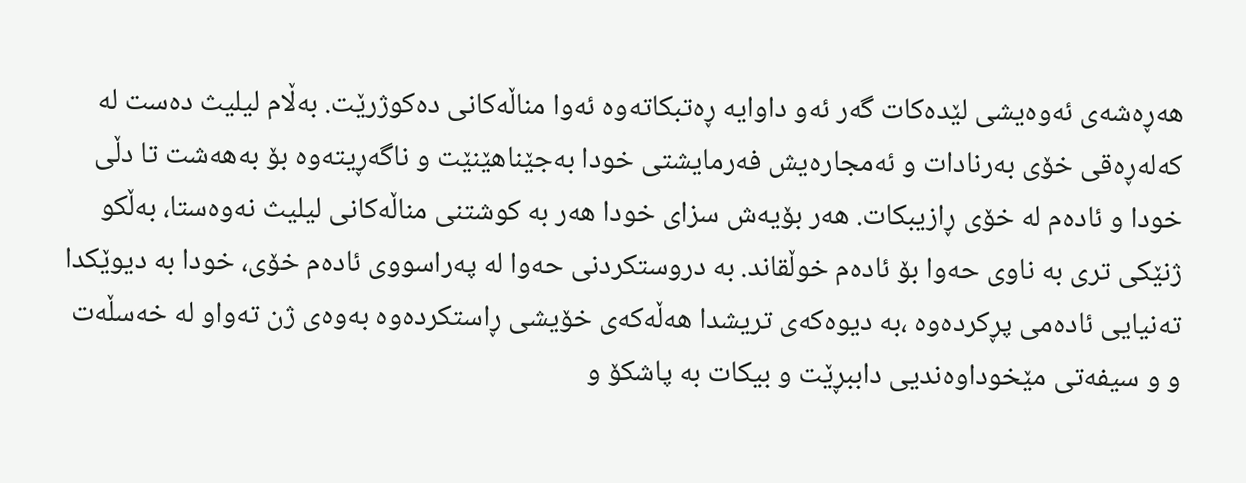هەڕەشەی ئەوەیشی لێدەکات گەر ئەو داوایە ڕەتبکاتەوە ئەوا مناڵەکانی دەکوژرێت. بەڵام لیلیث دەست لە کەلەڕەقی خۆی بەرنادات و ئەمجارەیش فەرمایشتی خودا بەجێناهێنێت و ناگەڕیتەوە بۆ بەهەشت تا دڵی خودا و ئادەم لە خۆی ڕازیبکات. هەر بۆیەش سزای خودا هەر بە کوشتنی مناڵەکانی لیلیث نەوەستا، بەڵکو ژنێکی تری بە ناوی حەوا بۆ ئادەم خوڵقاند. بە دروستکردنی حەوا لە پەراسووی ئادەم خۆی، خودا بە دیوێکدا تەنیایی ئادەمی پڕکردەوە ،بە دیوەکەی تریشدا هەڵەکەی خۆیشی ڕاستکردەوە بەوەی ژن تەواو لە خەسڵەت و و سیفەتی مێخوداوەندیی داببڕێت و بیکات بە پاشکۆ و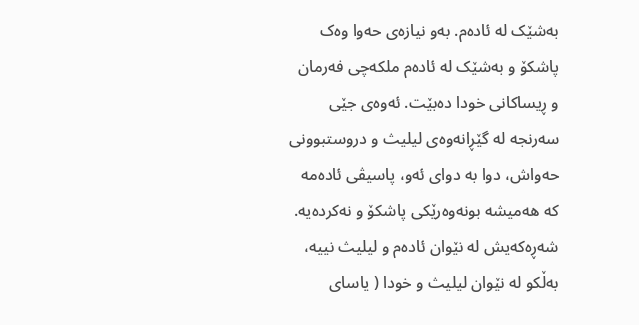بەشێک لە ئادەم. بەو نیازەی حەوا وەک پاشکۆ و بەشێک لە ئادەم ملکەچی فەرمان و ڕیساکانی خودا دەبێت. ئەوەی جێی سەرنجە لە گێڕانەوەی لیلیث و دروستبوونی حەواش، دوا بە دوای ئەو، پاسیڤی ئادەمە کە هەمیشە بونەوەرێکی پاشکۆ و نەکردەیە. شەڕەکەیش لە نێوان ئادەم و لیلیث نییە، بەڵکو لە نێوان لیلیث و خودا ( یاسای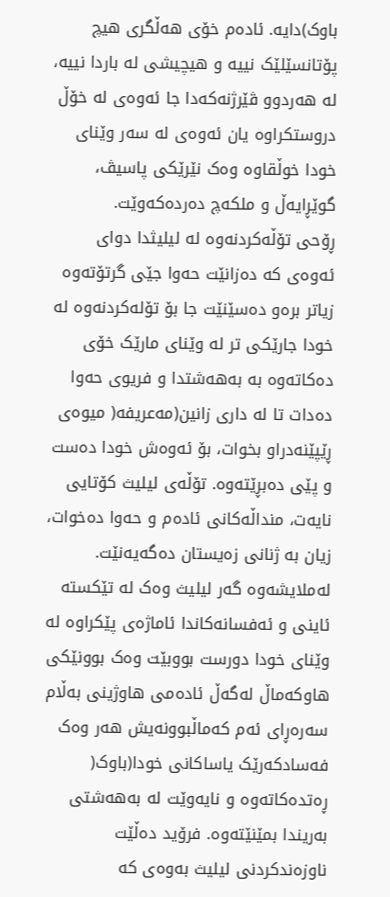باوک)دایە. ئادەم خۆی هەڵگری هیچ پۆتانسێلێک نییە و هیچیشی لە باردا نییە، لە هەردوو ڤێرژنەکەدا جا ئەوەی لە خۆڵ دروستکراوە یان ئەوەی لە سەر وێنای خودا خوڵقاوە وەک نێرێکی پاسیڤ، گوێڕایەڵ و ملکەچ دەردەکەوێت.
ڕۆحی تۆڵەکردنەوە لە لیلیثدا دوای ئەوەی کە دەزانێت حەوا جێی گرتۆتەوە زیاتر برەو دەسێنێت جا بۆ تۆلەکردنەوە لە خودا جارێکی تر لە وێنای مارێک خۆی دەکاتەوە بە بەهەشتدا و فریوی حەوا دەدات تا لە داری زانین(مەعریفە( میوەی ڕێپێنەدراو بخوات، بۆ ئەوەش خودا دەست و پێی دەبڕێتەوە. تۆڵەی لیلیث کۆتایی نایەت، منداڵەکانی ئادەم و حەوا دەخوات، زیان بە ژنانی زەیستان دەگەیەنێت. لەملایشەوە گەر لیلیث وەک لە تێکستە ئاینی و ئەفسانەکاندا ئاماژەی پێکراوە لە وێنای خودا دورست بووبێت وەک بوونێکی هاوکەماڵ لەگەڵ ئادەمی هاوژینی بەڵام سەرەڕای ئەم کەماڵبوونەیش هەر وەک فەسادکەرێک یاساکانی خودا(باوک( ڕەتدەکاتەوە و نایەوێت لە بەهەشتی بەریندا بمێنێتەوە. فرۆید دەڵێت ناوزەندکردنی لیلیث بەوەی کە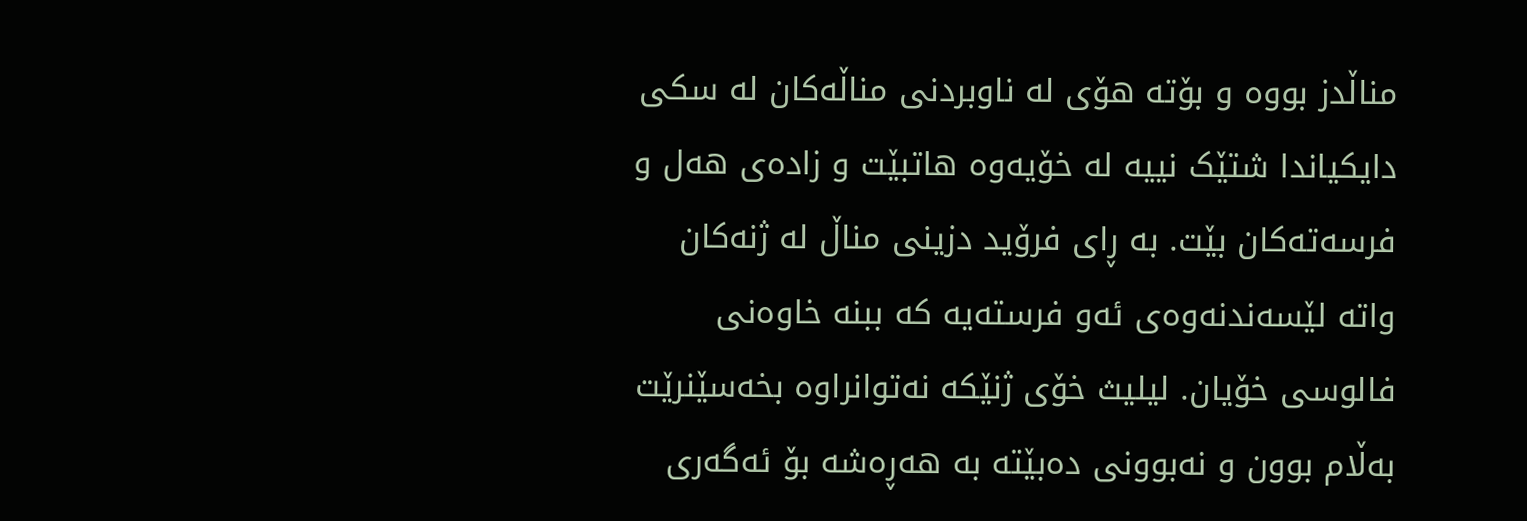مناڵدز بووە و بۆتە هۆی لە ناوبردنی مناڵەکان لە سکی دایکیاندا شتێک نییە لە خۆیەوە هاتبێت و زادەی هەل و فرسەتەکان بێت. بە ڕای فرۆید دزینی مناڵ لە ژنەکان واتە لێسەندنەوەی ئەو فرستەیە کە ببنە خاوەنی فالوسی خۆیان. لیلیث خۆی ژنێکە نەتوانراوە بخەسێنرێت بەڵام بوون و نەبوونی دەبێتە بە هەڕەشە بۆ ئەگەری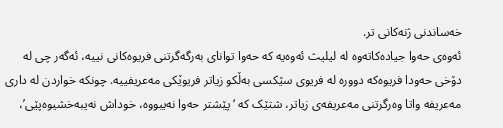خەساندنی ژنەکانی تر.
ئەوەی حەوا جیادەکاتەوە لە لیلیث ئەوەیە کە حەوا توانای بەرگەگرتنی فریوەکانی نییە، ئەگەر چی لە دۆخی حەودا فریوەکە دوورە لە فریوی سێکسی بەڵکو زیاتر فریوێکی مەعریفییە. چونکە خواردن لە داری مەعریفە واتا وەرگرتنی مەعریفەی زیاتر، شتێک کە ‘پێشتر حەوا نەیبووە، خوداش نەیبەخشیوەپێی’،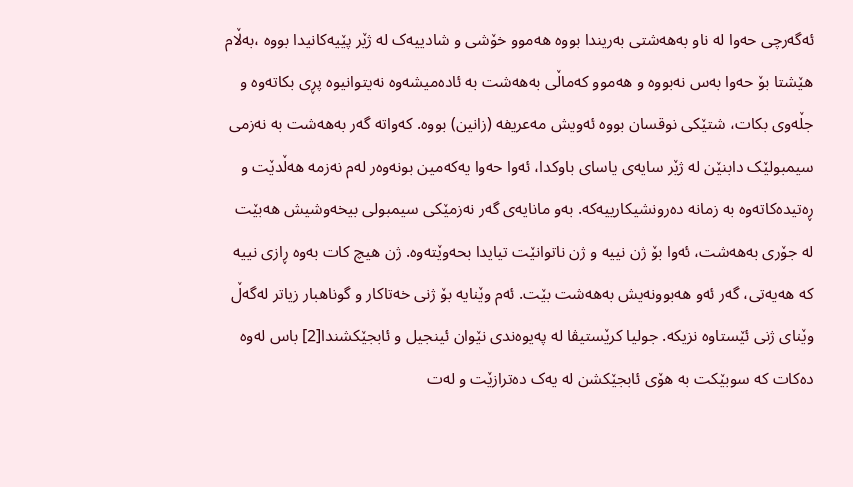ئەگەرچی حەوا لە ناو بەهەشتی بەریندا بووە هەموو خۆشی و شادییەک لە ژێر پێیەکانیدا بووە ،بەڵام هێشتا بۆ حەوا بەس نەبووە و هەموو کەماڵی بەهەشت بە ئادەمیشەوە نەیتوانیوە پڕی بکاتەوە و جڵەوی بکات، شتێکی نوقسان بووە ئەویش مەعریفە (زانین) بووە. کەواتە گەر بەهەشت بە نەزمی سیمبولێک دابنێن لە ژێر سایەی یاسای باوکدا، ئەوا حەوا یەکەمین بونەوەر لەم نەزمە هەڵدێت و ڕەتیدەکاتەوە بە زمانە دەرونشیکارییەکە. بەو مانایەی گەر نەزمێکی سیمبولی بیخەوشیش هەبێت لە جۆری بەهەشت، ئەوا بۆ ژن نییە و ژن ناتوانێت تیایدا بحەوێتەوە. ژن هیچ کات بەوە ڕازی نییە کە هەیەتی، گەر ئەو هەبوونەیش بەهەشت بێت. ئەم وێنایە بۆ ژنی خەتاکار و گوناهبار زیاتر لەگەڵ وێنای ژنی ئێستاوە نزیکە. جولیا کرێستیڤا لە پەیوەندی نێوان ئینجیل و ئابجێکشندا[2] باس لەوە دەکات کە سوبێکت بە هۆی ئابجێکشن لە یەک دەترازێت و لەت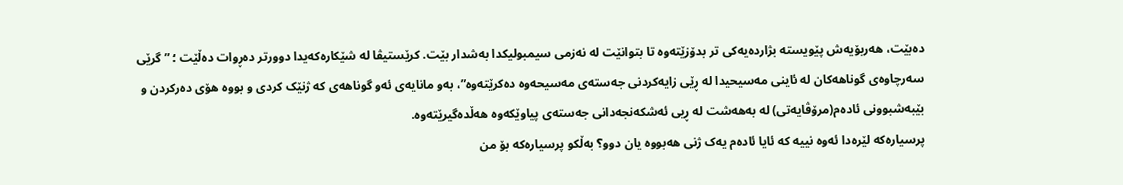دەبێت، هەربۆیەش پێویستە بژاردەیەکی تر بدۆزێتەوە تا بتوانێت لە نەزمی سیمبولیکدا بەشدار بێت. کرێستیڤا لە شێکارەکەیدا دوورتر دەڕوات دەڵێت ؛ ” گرێی سەرچاوەی گوناهەکان لە ئاینی مەسیحیدا لە ڕێی زایەکردنی جەستەی مەسیحەوە دەکرێتەوە”، بەو مانایەی ئەو گوناهەی کە ژنێک کردی و بووە هۆی دەرکردن و بێبەشبوونی ئادەم(مرۆڤایەتی) لە بەهەشت لە ڕیی ئەشکەنجەدانی جەستەی پیاوێکەوە هەڵدەگیرێتەوە.
پرسیارەکە لێرەدا ئەوە نییە کە ئایا ئادەم یەک ژنی هەبووە یان دوو؟ بەڵکو پرسیارەکە بۆ من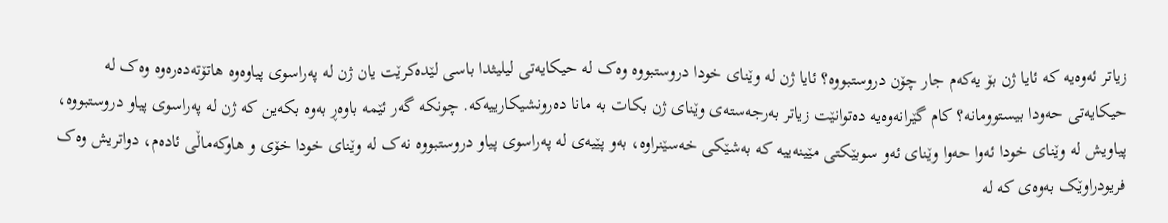زیاتر ئەوەیە کە ئایا ژن بۆ یەکەم جار چۆن دروستبووە؟ ئایا ژن لە وێنای خودا دروستبووە وەک لە حیکایەتی لیلیثدا باسی لێدەکرێت یان ژن لە پەراسوی پیاوەوە هاتۆتەدەرەوە وەک لە حیکایەتی حەودا بیستوومانە؟ کام گێرانەوەیە دەتوانێت زیاتر بەرجەستەی وێنای ژن بکات بە مانا دەرونشیکارییەکە. چونکە گەر ئێمە باوەڕ بەوە بکەین کە ژن لە پەراسوی پیاو دروستبووە، پیاویش لە وێنای خودا ئەوا حەوا وێنای ئەو سوبێکتی مێینەییە کە بەشێکی خەسێنراوە، بەو پێیەی لە پەراسوی پیاو دروستبووە نەک لە وێنای خودا خۆی و هاوکەماڵی ئادەم، دواتریش وەک فریودراوێک بەوەی کە لە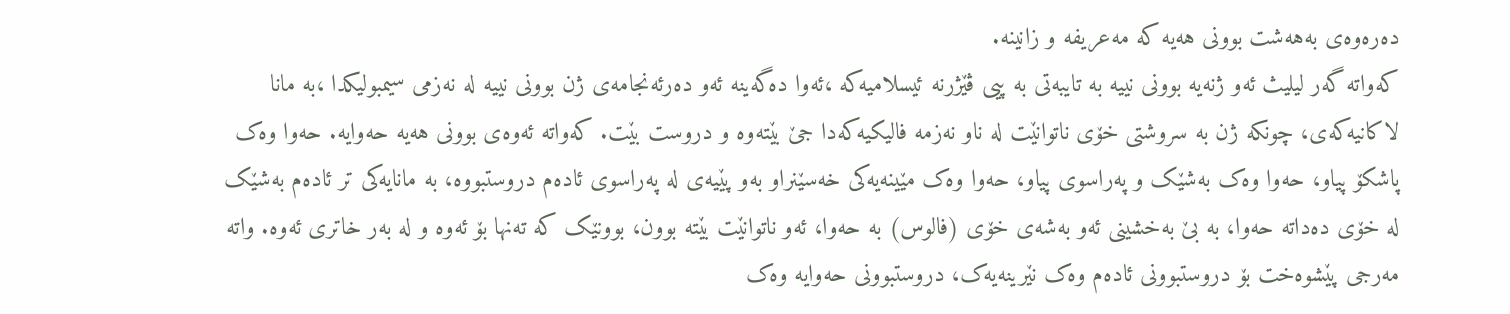دەرەوەی بەهەشت بوونی هەیە کە مەعریفە و زانینە.
کەواتە گەر لیلیث ئەو ژنەیە بوونی نییە بە تایبەتی بە پیی ڤێژرنە ئیسلامیەکە ،ئەوا دەگەینە ئەو دەرئەنجامەی ژن بوونی نییە لە نەزمی سیمبولیکدا ،بە مانا لاکانیەکەی، چونکە ژن بە سروشتی خۆی ناتوانێت لە ناو نەزمە فالیکیەکەدا جێ بێتەوە و دروست بێت. کەواتە ئەوەی بوونی هەیە حەوایە. حەوا وەک پاشکۆ پیاو، حەوا وەک بەشێک و پەراسوی پیاو، حەوا وەک مێینەیەکی خەسێنراو بەو پێیەی لە پەراسوی ئادەم دروستبووە، بە مانایەکی تر ئادەم بەشێک لە خۆی دەداتە حەوا، بە بێ بەخشینی ئەو بەشەی خۆی (فالوس) بە حەوا، ئەو ناتوانێت بێتە بوون، بوونێک کە تەنها بۆ ئەوە و لە بەر خاتری ئەوە. واتە مەرجی پێشوەخت بۆ دروستبوونی ئادەم وەک نێرینەیەک، دروستبوونی حەوایە وەک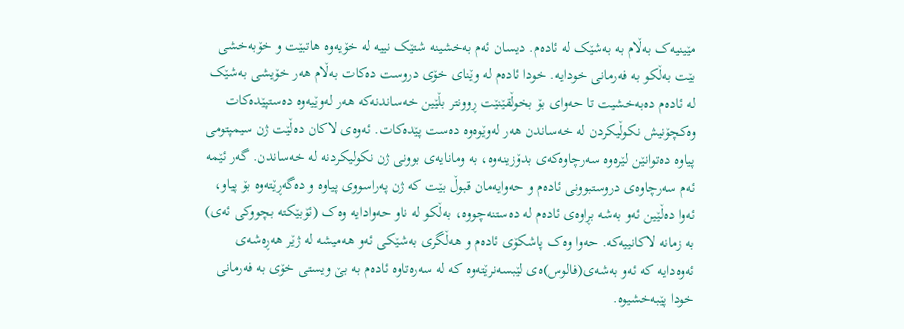مێینیەک بەڵام بە بەشێک لە ئادەم. دیسان ئەم بەخشینە شتێک نییە لە خۆیەوە هاتبێت و خۆبەخشی بێت بەڵکو بە فەرمانی خودایە. خودا ئادەم لە وێنای خۆی دروست دەکات بەڵام هەر خۆیشی بەشێک لە ئادەم دەبەخشیت تا حەوای بۆ بخوڵقێنێت ڕوونتر بڵێین خەساندنەکە هەر لەوێیەوە دەستپێدەکات وەکچۆنیش نکوڵیکردن لە خەساندن هەر لەوێوەوە دەست پێدەکات. ئەوەی لاکان دەڵێت ژن سیمپتومی پیاوە دەتوانێن لێرەوە سەرچاوەکەی بدۆزینەوە، بە ومانایەی بوونی ژن نکولیکردنە لە خەساندن. گەر ئێمە ئەم سەرچاوەی دروستبوونی ئادەم و حەوایەمان قبوڵ بێت کە ژن پەراسووی پیاوە و دەگەڕێتەوە بۆ پیاو، ئەوا دەڵێین ئەو بەشە بڕاوەی ئادەم لە دەستنەچووە، بەڵکو لە ناو حەوادایە وەک (ئۆبێکتە بچووکی ئەی) بە زمانە لاکانییەکە. حەوا وەک پاشکۆی ئادەم و هەڵگری بەشێکی ئەو هەمیشە لە ژێر هەڕەشەی ئەوەدایە کە ئەو بەشەی(فالوس)ەی لێبسەنرێتەوە کە لە سەرەتاوە ئادەم بە بێ ویستی خۆی بە فەرمانی خودا پێبەخشیوە.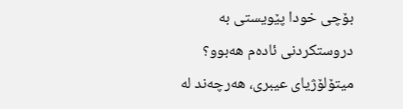بۆچی خودا پێویستی بە دروستکردنی ئادەم هەبوو؟
میتۆلۆژیای عیبری، هەرچەند لە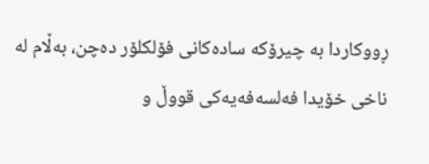ڕووکاردا بە چیرۆکە سادەکانی فۆلکلۆر دەچن، بەڵام لە ناخی خۆیدا فەلسەفەیەکی قووڵ و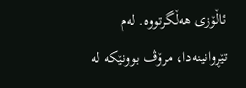ئاڵۆزی هەڵگرتووە. لەم تێڕوانینەدا، مرۆڤ بوونێکە لە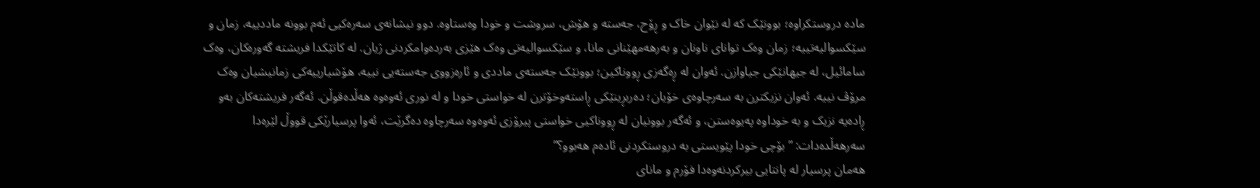مادە دروستکراوە؛ بوونێک کە لە نێوان خاک و ڕۆح، جەستە و هۆش، سروشت و خودا وەستاوە. دوو نیشانەی سەرەکیی ئەم بوونە ماددییە، زمان و سێکسوالیەتییە؛ زمان وەک توانای ناونان و بەرهەمهێنانی مانا، و سێکسوالیەتی وەک هێزی بەردەوامکردنی ژیان. لە کاتێکدا فریشتە گەورەکان، وەک سامائیل، لە جیهانێکی جیاوازن. ئەوان لە ڕەگەزی ڕووناکین؛ بوونێک جەستەی ماددی و ئارەزووی جەستەیی نییە، هۆشیارییەکی زمانیشیان وەک مرۆڤ نییە. ئەوان نزیکترن بە سەرچاوەی خۆیان؛ دەربڕینێکی ڕاستەوخۆترن لە خواستی خودا و لە نوری ئەوەوە هەڵدەقوڵن. ئەگەر فریشتەکان بەو ڕادەیە نزیک و بە خوداوە پەیوەستن، و ئەگەر بوونیان لە ڕووناکیی خواستی پیرۆزی ئەوەوە سەرچاوە دەگرێت، ئەوا پرسیارێکی قووڵ لێرەدا سەرهەڵدەدات: ” بۆچی خودا پێویستی بە دروستکردنی ئادەم هەبوو؟”
هەمان پرسیار لە پانتایی بیرکردنەوەدا فۆرم و مانای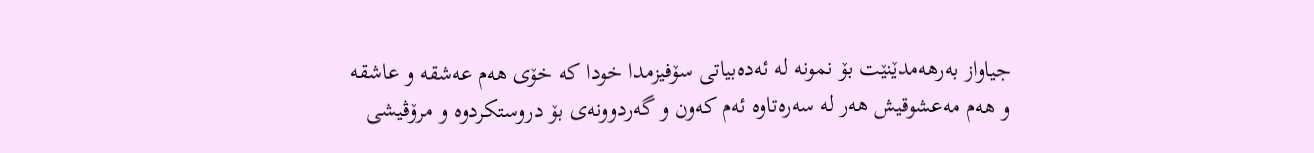جیاواز بەرهەمدێنێت بۆ نمونە لە ئەدەبیاتی سۆفیزمدا خودا کە خۆی هەم عەشقە و عاشقە و هەم مەعشوقیش هەر لە سەرەتاوە ئەم کەون و گەردوونەی بۆ دروستکردوە و مرۆڤیشی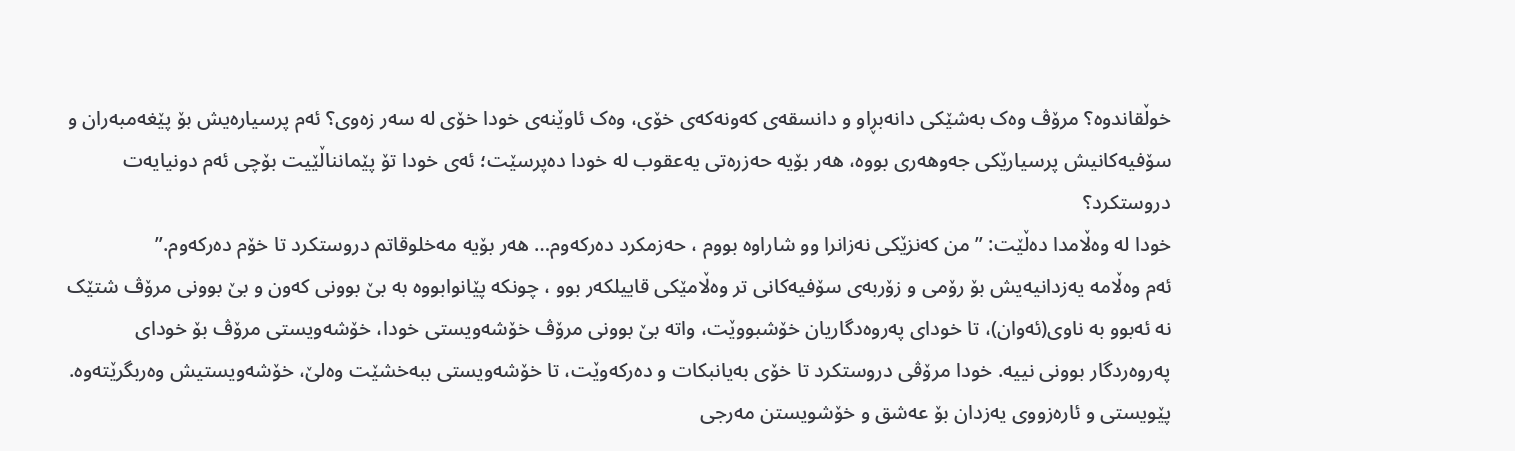خوڵقاندوە؟ مرۆڤ وەک بەشێکی دانەبڕاو و دانسقەی کەونەکەی خۆی، وەک ئاوێنەی خودا خۆی لە سەر زەوی؟ ئەم پرسیارەیش بۆ پێغەمبەران و سۆفیەکانیش پرسیارێکی جەوهەری بووە، هەر بۆیە حەزرەتی یەعقوب لە خودا دەپرسێت؛ ئەی خودا تۆ پێمانناڵێیت بۆچی ئەم دونیایەت دروستکرد؟
خودا لە وەڵامدا دەڵێت: ” من کەنزێکی نەزانرا وو شاراوە بووم ، حەزمکرد دەرکەوم… هەر بۆیە مەخلوقاتم دروستکرد تا خۆم دەرکەوم.”
ئەم وەڵامە یەزدانیەیش بۆ رۆمی و زۆربەی سۆفیەکانی تر وەڵامێکی قاییلکەر بوو ، چونکە پێانوابووە بە بێ بوونی کەون و بێ بوونی مرۆڤ شتێک نە ئەبوو بە ناوی(ئەوان)، تا خودای پەروەدگاریان خۆشبووێت، واتە بێ بوونی مرۆڤ خۆشەویستی خودا، خۆشەویستی مرۆڤ بۆ خودای پەروەردگار بوونی نییە. خودا مرۆڤی دروستکرد تا خۆی بەیانبکات و دەرکەوێت، تا خۆشەویستی ببەخشێت وەلێ، خۆشەویستیش وەربگرێتەوە. پێویستی و ئارەزووی یەزدان بۆ عەشق و خۆشویستن مەرجی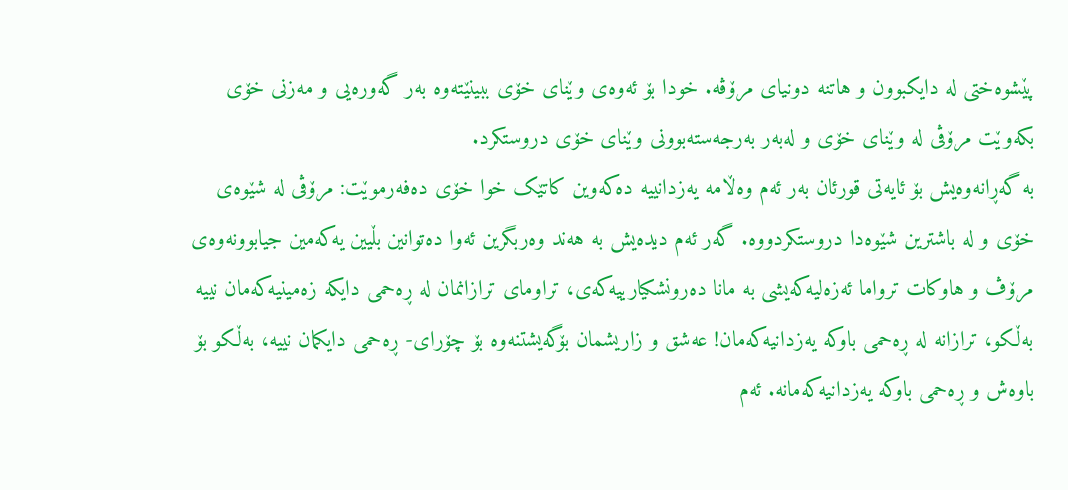پێشوەختی لە دایکبوون و هاتنە دونیای مرۆڤە. خودا بۆ ئەوەی وێنای خۆی ببینێتەوە بەر گەورەیی و مەزنی خۆی بکەوێت مرۆڤی لە وێنای خۆی و لەبەر بەرجەستەبوونی وێنای خۆی دروستکرد.
بە گەڕانەوەیش بۆ ئایەتی قورئان بەر ئەم وەڵامە یەزدانییە دەکەوین کاتێک خوا خۆی دەفەرموێت: مرۆڤی لە شێوەی خۆی و لە باشترین شێوەدا دروستکردووە. گەر ئەم دیدەیش بە هەند وەربگرین ئەوا دەتوانین بڵیین یەکەمین جیابوونەوەی مرۆڤ و هاوکات ترواما ئەزەلیەکەیشی بە مانا دەرونشکیارییەکەی، تراومای ترازانمان لە ڕەحمی دایکە زەمینیەکەمان نییە بەڵکو، ترازانە لە ڕەحمی باوکە یەزدانیەکەمان! عەشق و زاریشمان بۆگەیشتنەوە بۆ چۆرای- ڕەحمی دایکمان نییە، بەڵکو بۆ باوەش و ڕەحمی باوکە یەزدانیەکەمانە. ئەم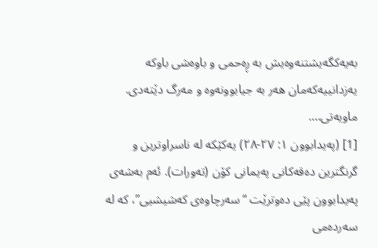بەیەکگەیشتنەوەیش بە ڕەحمی و باوەشی باوکە یەزدانییەکەمان هەر بە جیابوونەوە و مەرگ دێتەدی.
ماویەتی….
[1] (پەیدابوون ١: ٢٧-٢٨) یەکێکە لە ناسراوترین و گرنگترین دەقەکانی پەیمانی کۆن (تەورات). ئەم بەشەی پەیدابوون پێی دەوترێت “سەرچاوەی کەشیشیی”، کە لە سەردەمی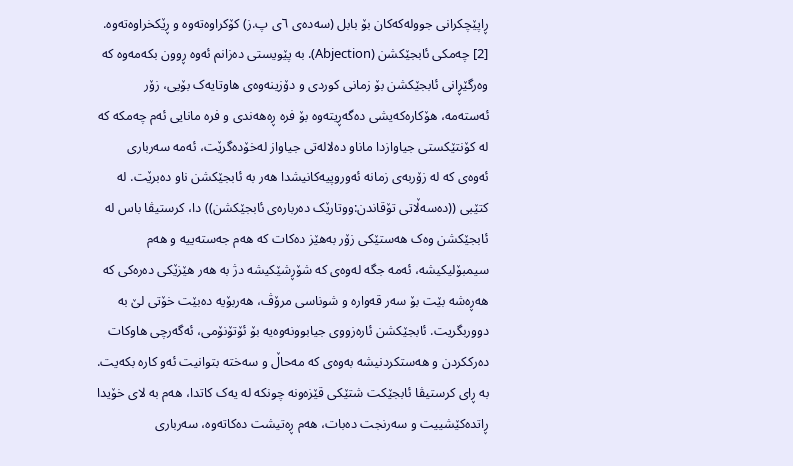ڕاپێچکرانی جوولەکەکان بۆ بابل (سەدەی ٦ی پ.ز) کۆکراوەتەوە و ڕێکخراوەتەوە.
[2] چەمکی ئابجێکشن (Abjection). بە پێویستی دەزانم ئەوە ڕوون بکەمەوە کە وەرگێڕانی ئابجێکشن بۆ زمانی کوردی و دۆزینەوەی هاوتایەک بۆیی، زۆر ئەستەمە، هۆکارەکەیشی دەگەڕیتەوە بۆ فرە ڕەهەندی و فرە مانایی ئەم چەمکە کە لە کۆنتێکستی جیاوازدا ماناو دەلالەتی جیاواز لەخۆدەگرێت، ئەمە سەرباری ئەوەی کە لە زۆربەی زمانە ئەوروپیەکانیشدا هەر بە ئابجێکشن ناو دەبرێت. لە کتێبی ((دەسەڵاتی تۆقاندن:ووتارێک دەربارەی ئابجێکشن)) دا، کرستیڤا باس لە ئابجێکشن وەک هەستێکی زۆر بەهێز دەکات کە هەم جەستەییە و هەم سیمبۆلیکیشە، ئەمە جگە لەوەی کە شۆڕشێکیشە دژ بە هەر هێزێکی دەرەکی کە هەڕەشە بێت بۆ سەر قەوارە و شوناسی مرۆڤ، هەربۆیە دەبێت خۆتی لێ بە دووربگریت. ئابجێکشن ئارەزووی جیابوونەوەیە بۆ ئۆتۆنۆمی، ئەگەرچی هاوکات دەرککردن و هەستکردنیشە بەوەی کە مەحاڵ و سەختە بتوانیت ئەو کارە بکەیت. بە ڕای کرستیڤا ئابجێکت شتێکی قێزەونە چونکە لە یەک کاتدا، هەم بە لای خۆیدا ڕاتدەکێشيیت و سەرنجت دەبات، هەم ڕەتیشت دەکاتەوە، سەرباری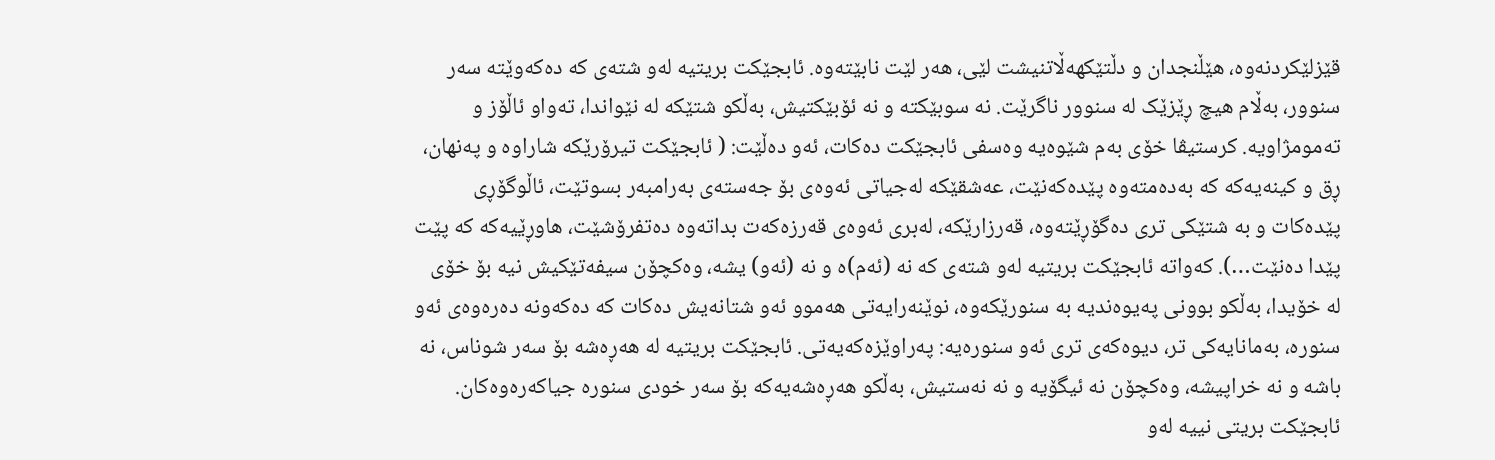قێزلێکردنەوە، هێڵنجدان و دڵتێکهەڵاتنیشت لێی، هەر لێت نابێتەوە. ئابجێکت بریتیە لەو شتەی کە دەکەوێتە سەر سنوور، بەڵام هیچ ڕێزێک لە سنوور ناگرێت. نە سوبێکتە و نە ئۆبێکتیش، بەڵکو شتێکە لە نێواندا، تەواو ئاڵۆز و تەمومژاویە. کرستیڤا خۆی بەم شێوەیە وەسفی ئابجێکت دەکات، ئەو دەڵێت: ( ئابجێکت تیرۆرێکە شاراوە و پەنهان، ڕق و کینەیەکە کە بەدەمتەوە پێدەکەنێت، عەشقێکە لەجیاتی ئەوەی بۆ جەستەی بەرامبەر بسوتێت، ئاڵوگۆڕی پێدەکات و بە شتێکی تری دەگۆڕێتەوە، قەرزارێکە، لەبری ئەوەی قەرزەکەت بداتەوە دەتفرۆشێت، هاوڕێیەکە کە پێت پێدا دەنێت…). کەواتە ئابجێکت بریتیە لەو شتەی کە نە (ئەم)ە و نە (ئەو) یشە، وەکچۆن سیفەتێکیش نیە بۆ خۆی لە خۆیدا، بەڵکو بوونی پەیوەندیە بە سنورێکەوە، نوێنەرایەتی هەموو ئەو شتانەیش دەکات کە دەکەونە دەرەوەی ئەو سنورە، بەمانایەکی تر، دیوەکەی تری ئەو سنورەیە: پەراوێزەکەیەتی. ئابجێکت بریتیە لە هەڕەشە بۆ سەر شوناس، نە باشە و نە خراپیشە، وەکچۆن نە ئیگۆیە و نە نەستیش، بەڵکو هەڕەشەیەکە بۆ سەر خودی سنورە جیاکەرەوەکان. ئابجێکت بریتی نییە لەو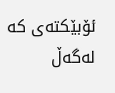ئۆبێکتەی کە لەگەڵ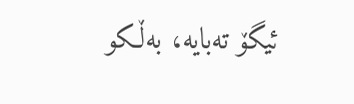ئیگۆ تەبایە، بەڵکو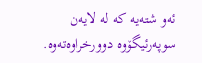ئەو شتەیە کە لە لایەن سوپەرئیگۆوە دوورخراوەتەوە.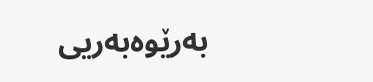بەرێوەبەریی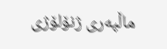ماڵپەری ژنۆلۆژی